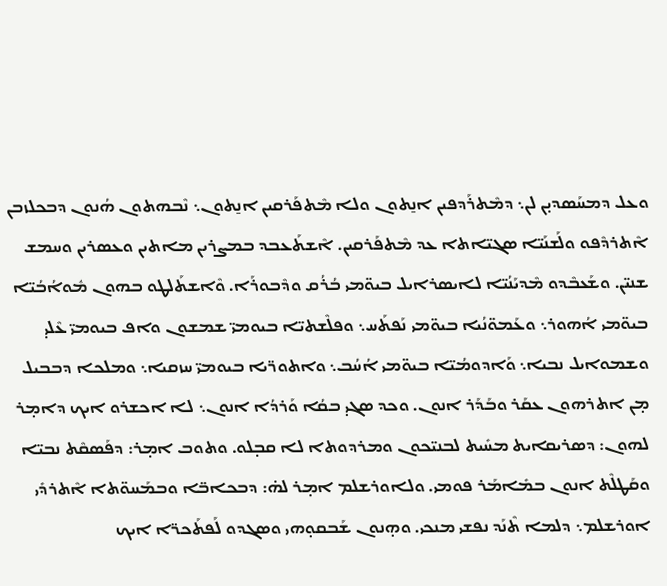ܘܥܠ ܕܡܚܰܣܕܝ̣ܢ ܠܢ܆ ܕܡܶܬܪܰܕܦܝܢ ܐܢ̱ܬܘܢ ܘܠܐ ܡܶܬܦܰܪܩܝܢ ܐܢ̱ܬܘܢ܆ ܢܶܒܗܬܘܢ ܗܳܢܘܢ ܕܒܟܠܙܒܢ ܐܶܬܪܕܶܦܘ ܘܠܰܫܢܰܝ̈ܐ ܣܓܝ̈ܐܬܐ ܥܕ ܡܶܬܦܰܪܩܝܢ. ܐܶܫܬܰܥܒܕ ܒܡܨܪܝܢ ܡܐܬܝܢ ܘܥܣܪܝܢ ܘܚܡܫ ܫܢܝ̈ܢ. ܘܫܰܥܒܶܕܘ ܡܶܕܝܰܢܳܝ̈ܐ ܠܐܝܣܪܐܝܠ ܒܝܘ̈ܡܝ ܒܳܪܳܩ ܘܕܶܒܘܪܰܐ. ܘܶܐܫܬܰܠܛܘ ܒܗܘܢ ܡܽܘܐܳܒܳܝ̈ܐ ܒܝܘ̈ܡܝ ܐܳܗܘܪ܆ ܘܥܰܡܘ̈ܢܳܝܐ ܒܝܘ̈ܡܝ ܢܰܦܬܰܚ܆ ܘܦܠܶܫܬܝ̈ܐ ܒܝܘܡܝ̈ ܫܡܫܘܢ ܘܐܦ ܒܝܘܡܝ̈ ܥܶܠܝ̣ ܘܫܡܘܐܝܠ ܢܒܝܐ܆ ܘܰܐܕܘܡܳܝ̈ܐ ܒܝܘ̈ܡܝ ܐܳܚܳܒ܆ ܘܐܬܘܪ̈ܝܐ ܒܝܘܡܝ̈ ܚܙܩܝܐ܆ ܘܡܠܟܐ ܕܒܒܝܠ ܡ̣ܢ ܐܬܪܗܘܢ ܥܩܰܪ ܘܒܰܕܰܪ ܐܢܘܢ. ܘܟܕ ܣܓܝ̣ ܒܩܳܐ ܘܰܪܕܳܐ ܐܢܘܢ܆ ܠܐ ܐܟܫܪܘ ܐܝܟ ܕܐܡ̣ܪ ܠܗܘܢ: ܕܣܪܝܩܐܝܬ ܡܚܺܝܬ ܠܒܢܝ̈ܟܘܢ ܘܡܪܕܘܬܐ ܠܐ ܩܒ̣ܠܘ. ܘܬܘܒ ܐܡ̣ܪ: ܕܦܰܣܩܶܬ ܢܒܝ̈ܐ ܘܩܰܛܠܶܬ ܐܢܘܢ ܒܡܺܐܡܰܪ ܦܘܡܝ. ܘܠܐܘܪܫܠܡ ܐܡ̣ܪ ܠܗ̇: ܕܒܟܐܒ̈ܐ ܘܒܡܰܚܘ̈ܬܐ ܐܶܬܪܕܺܝ ܐܘܪܫܠܡ܆ ܕܠܡܐ ܬܶܢܰܕ ܢܦܫܝ ܡܢܟܝ. ܘܗ̣ܢܘܢ ܫܰܒܩܘ̣ܗܝ ܘܣܓܕܘ ܠܰܦܬܰܟܪ̈ܐ ܐܝܟ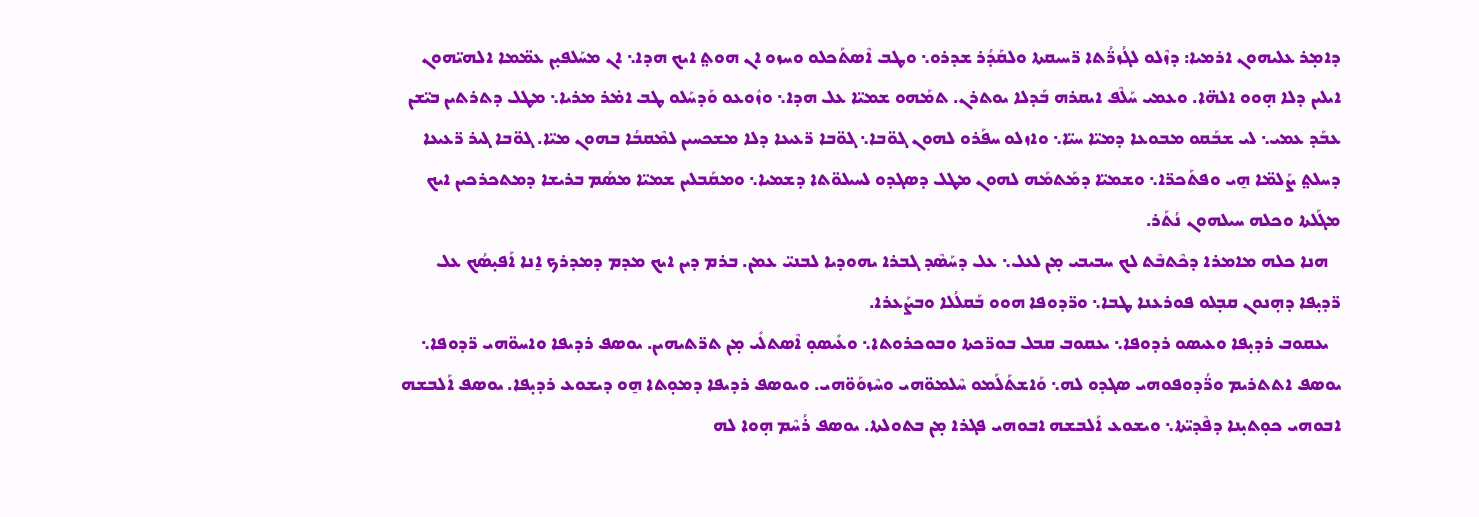ܕܐܡ̣ܪ ܥܠܝܗܘܢ ܐܪܡܝܐ: ܕܙܶܠܘ ܠܓܳܙܪ̈ܳܬܐ ܪ̈ܚܝܩܬܐ ܘܠܩܰܕܳܪ ܫܕܪܘ܆ ܘܛܒ ܐܶܣܬܰܟܠܘ ܘܚܙܘ ܐܢ ܗܘܬ݀ ܐܝܟ ܗܕܐ܆ ܐܢ ܡܚܰܠܦܝ̣ܢ ܥܡ̈ܡܐ ܐܠܗܝ̈ܗܘܢ ܐܝܠܝܢ ܕܠܐ ܗ̣ܘܘ ܐܠܗ̈ܐ. ܘܥܡܝ ܚܰܠܶܦ ܐܝܩܪܗ ܒܰܕܠܐ ܝܘܬܪܢ. ܬܡܰܗܘ ܫܡܝ̈ܐ ܥܠ ܗܕܐ܆ ܘܙܽܘܥܘ ܘܰܕܚܰܠܘ ܛܒ ܐܡ̇ܪ ܡܪܝܐ܆ ܡܛܠ ܕܬܪܬܝܢ ܒܝ̈ܫܢ ܥܒܰܕ ܥܡܝ܆ ܠܝ ܫܒܰܩܘ ܡܒܘܥܐ ܕܡܝ̈ܐ ܚܝ̈ܐ܆ ܘܐܙܠܘ ܚܦܰܪܘ ܠܗܘܢ ܓܘ̈ܒܐ܆ ܓܘ̈ܒܐ ܪ̈ܥܝܥܐ ܕܠܐ ܡܫܟܚܝܢ ܠܡܶܩܒܳܐ ܒܗܘܢ ܡܝ̈ܐ. ܓܘ̈ܒܐ ܓܝܪ ܪ̈ܥܝܥܐ ܕܚܠܬ݀ ܨܰܠܡ̈ܐ ܗ̱ܝ ܘܦܬܰܟܪ̈ܐ܆ ܘܫܡܝ̈ܐ ܕܡܰܬܡܰܗ ܠܗܘܢ ܡܛܠ ܕܣܓܕܘ ܠܚܝܠܘ̈ܬܐ ܕܫܡܝܐ܆ ܘܡܩܰܒܠܝܢ ܫܡܝ̈ܐ ܡܣܳܡ ܒܪܝܫܐ ܕܡܬܟܪܟܝܢ ܐܝܟ ܡܓܰܠܬܐ ܘܟܠܗ ܚܝܠܗܘܢ ܢܳܬܰܪ.
   ܗܢܐ ܟܠܗ ܡܐܡܪܐ ܕܟܶܬܒܶܬ ܠܟ ܚܒܝܒܝ ܡ̣ܢ ܠܥܠ܆ ܥܠ ܕܚܰܣܶܕ ܓܒܪܐ ܝܗܘܕܝܐ ܠܒܢܝ̈ ܥܡܢ. ܒܪܡ ܕܝܢ ܐܝܟ ܡܕܡ ܕܡܕܪܟ ܐ̱ܢܐ ܐܰܦܝ̣ܣܳܟ ܥܠ ܪ̈ܕܝ̣ܦܐ ܕܗ̣ܢܘܢ ܩܒ̣ܠܘ ܦܘܪܥܢܐ ܛܒܐ܆ ܘܪ̈ܕܘܦܐ ܗܘܘ ܒܰܩܠܳܠܐ ܘܒܨܰܥܪܐ.
   ܝܥܩܘܒ ܪܕܝ̣ܦܐ ܘܥܝܣܘ ܪܕܘܦܐ܆ ܝܥܩܘܒ ܩܒܠ ܒܘܪ̈ܟܬܐ ܘܒܘܟܪܘܬܐ܆ ܘܥܺܝܣܘ̣ ܐܶܣܬܠܺܝ ܡ̣ܢ ܬܪ̈ܬܝܗܝܢ. ܝܘܣܦ ܪܕܝܦܐ ܘܐܚܘ̈ܗܝ ܪ̈ܕܘܦܐ܆ ܝܘܣܦ ܐܬܬܪܝܡ ܘܪ̈ܳܕܘܦܘܗܝ ܣܓܕܘ ܠܗ܆ ܘܰܐܫܬܰܠܰܡܘ ܚܶܠܡܘ̈ܗܝ ܘܚܶܙܘܰܘ̈ܗܝ. ܘܝܘܣܦ ܪܕܝܦܐ ܕܡܘ̣ܬܐ ܗ̱ܘ ܕܝܫܘܥ ܪܕܝ̣ܦܐ. ܝܘܣܦ ܐܰܠܒܫܗ ܐܒܘܗܝ ܟܘ̣ܬܝ̣ܢܐ ܕܦܶܕܝ̈ܬܐ܆ ܘܝܫܘܥ ܐܰܠܒܫܗ ܐܒܘܗܝ ܦܓܪܐ ܡ̣ܢ ܒܬܘܠܬܐ. ܝܘܣܦ ܪܳܚܶܡ ܗ̣ܘܐ ܠܗ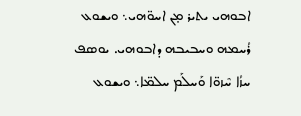ܐܒܘܗܝ ܝܬܝܪ ܡ̣ܢ ܐܚܘ̈ܗܝ܆ ܘܝܫܘܥ ܪܳܚܡܗ ܘܚܒܝܒܗ ܕܐܒܘܗܝ. ܝܘܣܦ ܚܙܳܐ ܚܶܙܘ̈ܐ ܘܰܚܠܰܡ ܚܠܡ̈ܐ܆ ܘܝܫܘܥ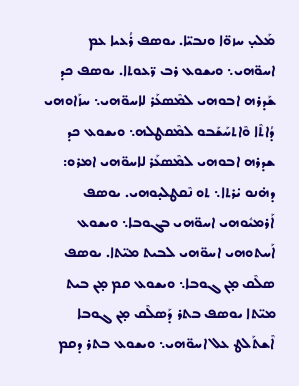ܡܰܠܝ̣ ܚܙܘ̈ܐ ܘܢܒܝ̈ܐ. ܝܘܣܦ ܪܳܥܝܐ ܥܡ ܐܚܘ̈ܗܝ܆ ܘܝܫܘܥ ܪܒ ܪ̈ܥܘܬܐ. ܝܘܣܦ ܟܕ ܫܰܕܪܗ ܐܒܘܗܝ ܠܡܶܣܥܰܪ ܠܐܚܘ̈ܗܝ܆ ܚܙܰܐܘܗܝ ܕܳܐܬܶܐ ܘܶܐܬܚܰܫܰܒܘ ܠܡܶܩܛܠܗ܆ ܘܝܫܘܥ ܟܕ ܫܕܪܗ ܐܒܘܗܝ ܠܡܶܣܥܰܪ ܠܐܚܘ̈ܗܝ ܐܡܪܘ: ܕܗ̇ܢܘ ܝ̇ܪܬܐ܆ ܬܘ ܢܶܩܛܠܝ̣ܘܗܝ. ܝܘܣܦ ܐܰܪܡܝܽܘܗܝ ܐܚܘ̈ܗܝ ܒܓܘܒܐ܆ ܘܝܫܘܥ ܐܰܚܬܘܗܝ ܐܚܘ̈ܗܝ ܠܒܝܬ ܡܝ̈ܬܐ. ܝܘܣܦ ܣܠܶܩ ܡ̣ܢ ܓܘܒܐ܆ ܘܝܫܘܥ ܩܡ ܡ̣ܢ ܒܝܬ ܡܝ̈ܬܐ ܝܘܣܦ ܒܬܪ ܕܰܣܠܶܩ ܡ̣ܢ ܓܘܒܐ ܐܶܫܬܰܠܛ ܥܠ ܐܚܘ̈ܗܝ܆ ܘܝܫܘܥ ܒܬܪ ܕܩܡ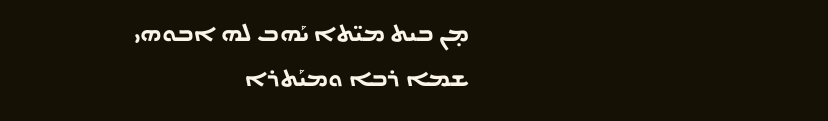ܡ̣ܢ ܒܝܬ ܡܝ̈ܬܐ ܝܰܗܒ ܠܗ ܐܒܘܗܝ ܫܡܐ ܪܒܐ ܘܡܝܰܬܪܐ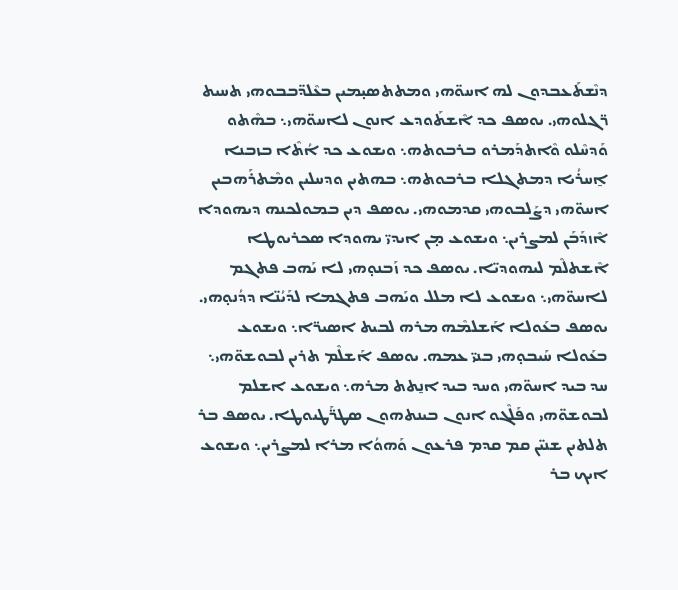ܕܢܶܫܬܰܥܒܕܘܢ ܠܗ ܐܚܘ̈ܗܝ ܘܡܬܬܣܝ̣ܡܝܢ ܒܥܶܠܕ̈ܒܒܘܗܝ ܬܚܝܬ ܪ̈ܓܠܘܗܝ. ܝܘܣܦ ܟܕ ܐܶܫܬܰܘܕܥ ܐܢܘܢ ܠܐܚܘ̈ܗܝ܆ ܒܗܶܬܘ ܘܰܕܚܶܠܘ ܘܶܐܬܕܰܡܪܘ ܒܪܒܘܬܗ܆ ܘܝܫܘܥ ܟܕ ܐܳܬܶܐ ܒܙܒܢܐ ܐ̱ܚܪܳܝܐ ܕܡܬܓܠܐ ܒܪܒܘܬܗ܆ ܒܗܬܝܢ ܘܕܚܠܝܢ ܘܡܶܬܪܰܗܒܝܢ ܐܚܘ̈ܗܝ ܕܨܰܠܒܘܗܝ ܩܕܡܘܗܝ. ܝܘܣܦ ܕܝܢ ܒܡܘܠܟܢܗ ܕܝܗܘܕܐ ܐܶܙܕܰܒܰܢ ܠܡܨܪܝܢ܆ ܘܝܫܘܥ ܡ̣ܢ ܐܝܕܝ̈ ܝܗܘܕܐ ܣܟܪܝܘܛܐ ܐܶܫܬܠܶܡ ܠܝܗܘܕܝ̈ܐ. ܝܘܣܦ ܟܕ ܙܰܒܢܘ̣ܗܝ ܠܐ ܝܰܗܒ ܦܬܓܡ ܠܐܚܘ̈ܗܝ܆ ܘܝܫܘܥ ܠܐ ܡܠܠ ܘܝܰܗܒ ܦܬܓܡܐ ܠܕܰܝܳܢ̈ܐ ܕܕܳܢܘ̣ܗܝ. ܝܘܣܦ ܒܥܰܘܠܐ ܐܰܫܠܡܶܗ ܡܪܗ ܠܒܝܬ ܐܣܝܪ̈ܐ܆ ܘܝܫܘܥ ܒܥܰܘܠܐ ܚܰܝܒܘ̣ܗܝ ܒܢܝ̈ ܥܡܗ. ܝܘܣܦ ܐܰܫܠܶܡ ܬܪܝܢ ܠܒܘܫܘ̈ܗܝ܆ ܚܕ ܒܝܕ ܐܚܘ̈ܗܝ ܘܚܕ ܒܝܕ ܐܢ̱ܬܬ ܡܪܗ܆ ܘܝܫܘܥ ܐܫܠܡ ܠܒܘܫܘ̈ܗܝ ܘܦܰܠܶܓܘ ܐܢܘܢ ܒܝܢܬܗܘܢ ܣܛܪ̈ܰܛܝܘܛܐ. ܝܘܣܦ ܒܪ ܬܠܬܝܢ ܫܢܝ̈ܢ ܩܡ ܩܕܡ ܦܪܥܘܢ ܘܰܗܘܳܐ ܡܪܐ ܠܡܨܪܝܢ܆ ܘܝܫܘܥ ܐܝܟ ܒܪ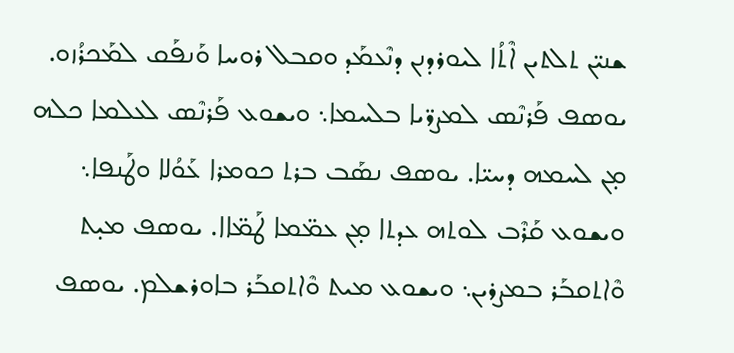ܫܢܝ̈ܢ ܬܠܬܝܢ ܐܶܬܳܐ ܠܝܘܪܕܢܢ ܕܢܶܥܡܰܕ ܘܩܒܠ ܪܘܚܐ ܘܰܢܦܰܩ ܠܡܰܟܪܳܙܘ. ܝܘܣܦ ܦܰܪܢܶܣ ܠܡܨܪ̈ܝܐ ܒܠܚܡܐ܆ ܘܝܫܘܥ ܦܰܪܢܶܣ ܠܥܠܡܐ ܟܠܗ ܡ̣ܢ ܠܚܡܗ ܕܚܝ̈ܐ. ܝܘܣܦ ܢܣܰܒ ܒܪܬ ܟܘܡܪܐ ܥܰܘܳܠܐ ܘܛܰܢܦܐ܆ ܘܝܫܘܥ ܩܰܪܶܒ ܠܘܬܗ ܥܕܬܐ ܡ̣ܢ ܥܡ̈ܡܐ ܛܰܡ̈ܐܐ. ܝܘܣܦ ܡܝ̣ܬ ܘܶܐܬܩܒܰܪ ܒܡܨܪܝܢ܆ ܘܝܫܘܥ ܡܝܬ ܘܶܐܬܩܒܰܪ ܒܐܘܪܫܠܡ. ܝܘܣܦ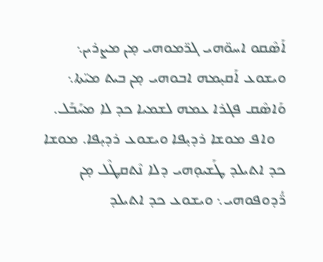ܐܰܣܶܩܘ ܐܚܘ̈ܗܝ ܓܪ̈ܡܘܗܝ ܡ̣ܢ ܡܨܪܝܢ܆ ܘܝܫܘܥ ܐܰܩܝ̣ܡܗ ܐܒܘܗܝ ܡ̣ܢ ܒܝܬ ܡܝ̈ܬܐ܆ ܘܰܐܣܶܩ ܦܓܪܐ ܥܡܗ ܠܫܡܝܐ ܟܕ ܠܐ ܡܚܰܒܰܠ.
   ܘܐܦ ܡܘܫܐ ܪܕܝ̣ܦܐ ܘܝܫܘܥ ܪܕܝ̣ܦܐ. ܡܘܫܐ ܟܕ ܐܬܝܠܕ ܛܰܫܝܘ̣ܗܝ ܕܠܐ ܢܶܬܩܛܶܠ ܡ̣ܢ ܪ̈ܳܕܘܦܘܗܝ܆ ܘܝܫܘܥ ܟܕ ܐܬܝܠܕ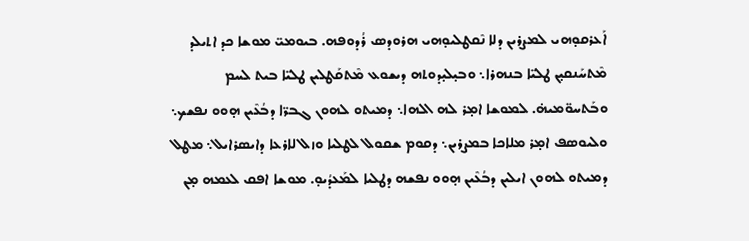ܐܰܥܪܩܘ̣ܗܝ ܠܡܨܪܝܢ ܕܠܐ ܢܶܩܛܠܝܘ̣ܗܝ ܗܪܘܕܣ ܪܳܕܘܦܗ. ܒܝܘܡܝ̈ ܡܘܫܐ ܟܕ ܐܬܝܠܕ ܡܶܬܚܰܢܩܝ̣ܢ ܛܠܝ̈ܐ ܒܢܗܪܐ܆ ܘܒܝ̣ܠܝ̣ܕܘܬܗ ܕܝܫܘܥ ܡܶܬܩܰܛܠܝܢ ܛܠܝ̈ܐ ܒܝܬ ܠܚܡ ܘܒܰܬܚܘ̈ܡܝܗ̇. ܠܡܘܫܐ ܐܡ̣ܪ ܠܗ ܐܠܗܐ܆ ܕܡܝܬܘ ܠܗܘܢ ܓܒܪ̈ܐ ܕܒܳܥܶܝܢ ܗ̣ܘܘ ܢܦܫܟ܆ ܘܠܝܘܣܦ ܐܡ̣ܪ ܡܠܐܟܐ ܒܡܨܪܝܢ܆ ܕܩܘܡ ܫܩܘܠ ܠܛܠܝܐ ܘܙܠ ܠܐܪܥܐ ܕܐܝܣܪܐܝܠ܆ ܡܛܠ ܕܡܝܬܘ ܠܗܘܢ ܐܝܠܝܢ ܕܒܳܥܶܝܢ ܗ̣ܘܘ ܢܦܫܗ ܕܛܠܝܐ ܠܡܰܥܕܳܝܘ̣. ܡܘܫܐ ܐܦܩ ܠܥܡܗ ܡ̣ܢ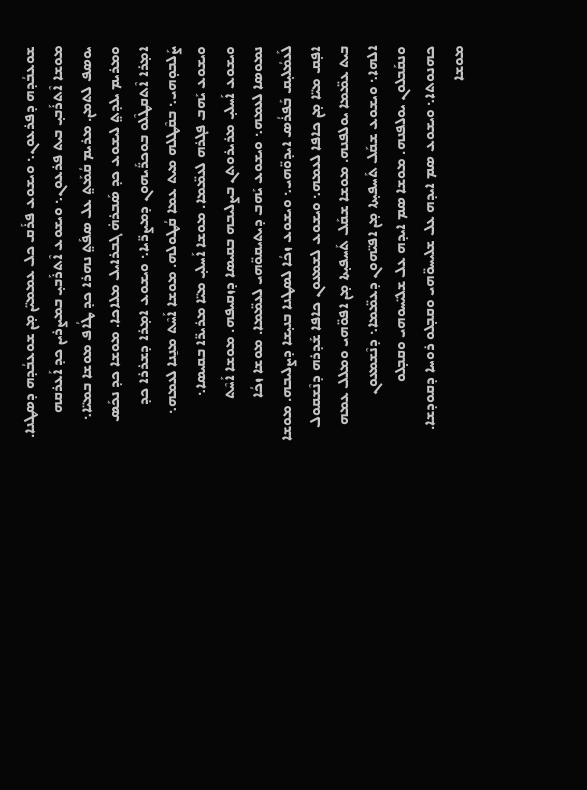ܫܘܥܒܳܕܗ ܕܦܪܥܘܢ܆ ܘܝܫܘܥ ܦܪܰܩ ܟܠ ܥܡܡܝ̈ܢ ܡ̣ܢ ܫܘܥܒܳܕܗ ܕܣܛܢܐ. ܡܘܫܐ ܐܶܬܪܰܒܝ̣ ܒܝܬ ܦܪܥܘܢ܆ ܘܝܫܘܥ ܐܶܬܪܰܒܝ̣ ܒܡܨܪܝܢ ܟܕ ܐܰܥܪܩܗ ܝܘܣܦ ܠܬܡܢ. ܡܪܝܡ ܩܳܡܰܬ݀ ܥܠ ܣܦܰܬ݀ ܢܗܪܐ ܟܕ ܛܳܐܦ ܡܘܫܐ ܒܡܝ̈ܐ܆ ܘܡܪܝܡ ܝܠܕܬ݀ ܠܝܫܘܥ ܟܕ ܣܰܒܪܗ̇ ܓܒܪܐܝܠ ܡܠܐܟܐ. ܡܘܫܐ ܟܕ ܢܟܰܣ ܐܡ̣ܪܐ ܐܶܬܩܛܶܠܘ ܒܘܟܪ̈ܰܝܗܘܢ ܕܡܨܪ̈ܝܐ܆ ܘܝܫܘܥ ܐܡ̣ܪܐ ܕܫܪܪܐ ܟܕ ܨܰܠܒܘ̣ܗܝ܆ ܒܩܶܛܠܗ ܡܝܬ ܥܡܐ ܩܳܛܘܠܗ. ܡܘܫܐ ܐܰܚܶܬ ܡܢ̱ܢܐ ܠܥܡܗ܆ ܘܝܫܘܥ ܝܰܗܒ ܦܓܪܗ ܠܥܡ̈ܡܐ. ܡܘܫܐ ܐܰܚܠܝ̣ ܡܝ̈ܐ ܡܪܝܪ̈ܐ ܒܩܝܣܐ܆ ܘܝܫܘܥ ܐܰܚܠܝ̣ ܡܪܝܪܘܬܢ ܒܨܠܝܒܗ ܒܩܝܣܐ ܕܙܩܝܦܗ. ܡܘܫܐ ܐܰܚܶܬ ܢܡܘܣܐ ܠܥܡܗ܆ ܘܝܫܘܥ ܝܰܗܒ ܕܝܬܝܩܘ̈ܗܝ ܠܥܡ̈ܡܐ. ܡܘܫܐ ܙܟܳܐ ܠܰܥܡܳܠܝ̣ܩ ܒܰܦܪܳܣ ܐܝܕܘ̈ܗܝ܆ ܘܝܫܘܥ ܙܟܳܐ ܠܣܛܢܐ ܒܢܝ̣ܫܐ ܕܨܠܝܒܗ. ܡܘܫܐ ܐܦ̣ܩ ܡܝ̈ܐ ܡ̣ܢ ܟܐܦܐ ܠܥܡܗ܆ ܘܝܫܘܥ ܠܫܡܥܘܢ ܟܐܦܐ ܫܰܕܪܗ ܕܢܶܫܩܘܠ ܒܝܬ ܥܡ̈ܡܐ ܝܘܠܦܢܗ. ܡܘܫܐ ܫܩܰܠ ܬܰܚܦܝ̣ܬܐ ܡ̣ܢ ܐܦܘ̈ܗܝ ܘܡܠܠ ܥܡܗ ܐܠܗܐ܆ ܘܝܫܘܥ ܫܩܰܠ ܬܰܚܦܝ̣ܬܐ ܡ̣ܢ ܐܦܝ̈ܗܘܢ ܕܥܡ̈ܡܐ܆ ܕܢܶܫܡܥܘܢ ܘܢܩܰܒܠܘܢ ܝܘܠܦܢܗ. ܡܘܫܐ ܣܡ ܐܝܕܗ ܥܠ ܫܠܝ̈ܚܘܗܝ ܘܩܒ̣ܠܘ ܟܗܢܘܬܐ܆ ܘܝܫܘܥ ܣܡ ܐܝܕܗ ܥܠ ܫܠܝܚܘ̈ܗܝ ܘܩܒ̣ܠܘ ܪܘܚܐ ܕܩܘܕܫܐ. ܡܘܫܐ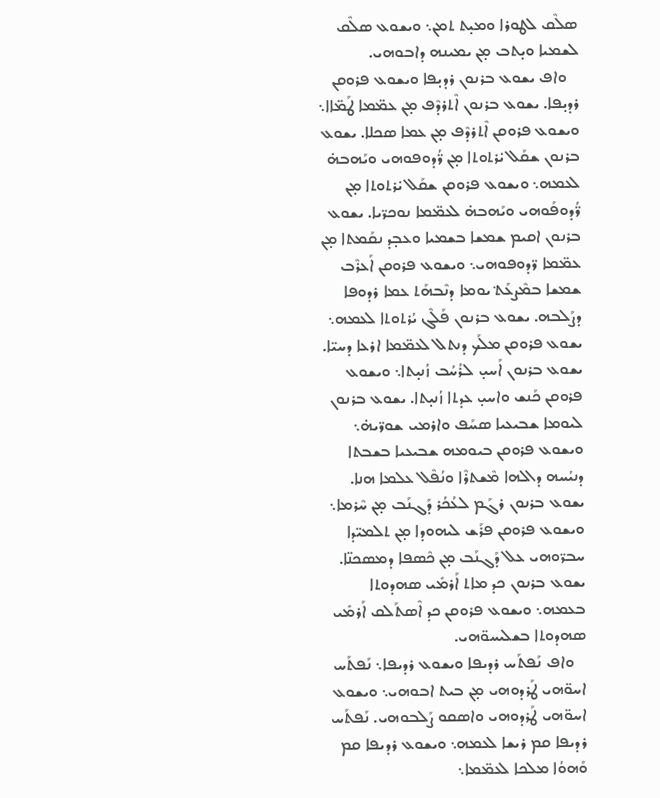ܣܠܶܩ ܠܛܘܪܐ ܘܡܝ̣ܬ ܬܡܢ܆ ܘܝܫܘܥ ܣܠܶܩ ܠܫܡܝܐ ܘܝ̣ܬܒ ܡ̣ܢ ܝܡܝܢܗ ܕܐܒܘܗܝ.
   ܘܐܦ ܝܫܘܥ ܒܪܢܘܢ ܪܕܝ̣ܦܐ ܘܝܫܘܥ ܦܪܘܩܢ ܪܕܝ̣ܦܐ. ܝܫܘܥ ܒܪܢܘܢ ܐܶܬܪܕܶܦ ܡ̣ܢ ܥܡ̈ܡܐ ܛܰܡ̈ܐܐ܆ ܘܝܫܘܥ ܦܪܘܩܢ ܐܶܬܪܕܶܦ ܡ̣ܢ ܥܡܐ ܣܟܠܐ. ܝܫܘܥ ܒܪܢܘܢ ܫܩܰܠ ܝ̇ܪܬܘܬܐ ܡ̣ܢ ܪ̈ܳܕܘܦܘܗܝ ܘܝܰܗܒܗ̇ ܠܥܡܗ܆ ܘܝܫܘܥ ܦܪܘܩܢ ܫܩܰܠ ܝ̇ܪܬܘܬܐ ܡ̣ܢ ܪ̈ܳܕܘܦܰܘܗܝ ܘܝܰܗܒܗ̇ ܠܥܡ̈ܡܐ ܢܘܟܪ̈ܝܐ. ܝܫܘܥ ܒܪܢܘܢ ܐܩܝܡ ܫܡܫܐ ܒܫܡܝܐ ܘܥܒ̣ܕ ܢܩܰܡܬܐ ܡ̣ܢ ܥܡ̈ܡܐ ܪ̈ܕܘܦܘܗܝ܆ ܘܝܫܘܥ ܦܪܘܩܢ ܐܰܥܪܶܒ ܫܡܫܐ ܒܡܶܨܥܰܬ݀ ܝܘܡܐ ܕܢܶܒܗܰܬ ܥܡܐ ܪܕܘܦܐ ܕܨܰܠܒܗ. ܝܫܘܥ ܒܪܢܘܢ ܦܰܠܶܓ ܝܳܪܬܘܬܐ ܠܥܡܗ܆ ܝܫܘܥ ܦܪܘܩܢ ܡܠܰܟ ܕܢܬܠ ܠܥܡ̈ܡܐ ܐܪܥܐ ܕܚܝ̈ܐ. ܝܫܘܥ ܒܪܢܘܢ ܐܰܚܝ̣ ܠܪܳܚܳܒ ܙܳܢܝ̣ܬܐ܆ ܘܝܫܘܥ ܦܪܘܩܢ ܟܰܢܫ ܘܐܚܝ̣ ܥܕܬܐ ܙܳܢܝ̣ܬܐ. ܝܫܘܥ ܒܪܢܘܢ ܠܝܘܡܐ ܫܒܝܥܝܐ ܣܚܰܦ ܘܐܪܡܝ ܫܘܪ̈ܝܗ̇܆ ܘܝܫܘܥ ܦܪܘܩܢ ܒܝܘܡܗ ܫܒܝܥܝܐ ܒܫܒܬܐ ܕܢܝܳܚܗ ܕܐܠܗܐ ܡܶܫܬܪܶܐ ܘܢܳܦܶܠ ܥܠܡܐ ܗܢܐ. ܝܫܘܥ ܒܪܢܘܢ ܪܓܰܡ ܠܥܳܟܳܪ ܕܰܓܢܰܒ ܡ̣ܢ ܚܶܪܡܐ܆ ܘܝܫܘܥ ܦܪܘܩܢ ܦܪܰܫ ܠܝܗܘܕܐ ܡ̣ܢ ܬܠܡܝ̈ܕܐ ܚܒܪ̈ܘܗܝ ܥܠ ܕܰܓܢܰܒ ܡ̣ܢ ܟܶܣܦܐ ܕܡܣܟܢ̈ܐ. ܝܫܘܥ ܒܪܢܘܢ ܟܕ ܡܐܬ ܐܰܪܡܺܝ ܣܗܕܘܬܐ ܒܥܡܗ܆ ܘܝܫܘܥ ܦܪܘܩܢ ܟܕ ܐܶܣܬܰܠܩ ܐܰܪܡܺܝ ܣܗܕܘܬܐ ܒܫܠܝܚܘ̈ܗܝ.
   ܘܐܦ ܢܰܦܬܰܚ ܪܕܝܦܐ ܘܝܫܘܥ ܪܕܝܦܐ܆ ܢܰܦܬܰܚ ܐܚܘ̈ܗܝ ܛܰܪܕܘܗܝ ܡ̣ܢ ܒܝܬ ܐܒܘܗܝ܆ ܘܝܫܘܥ ܐܚܘ̈ܗܝ ܛܰܪܕܘܗܝ ܘܐܣܩܘ ܨܰܠܒܘܗܝ. ܢܰܦܬܰܚ ܪܕܝܦܐ ܩܡ ܪܝܫܐ ܠܥܡܗ܆ ܘܝܫܘܥ ܪܕܝܦܐ ܩܡ ܘܰܗܘܳܐ ܡܠܟܐ ܠܥܡ̈ܡܐ܆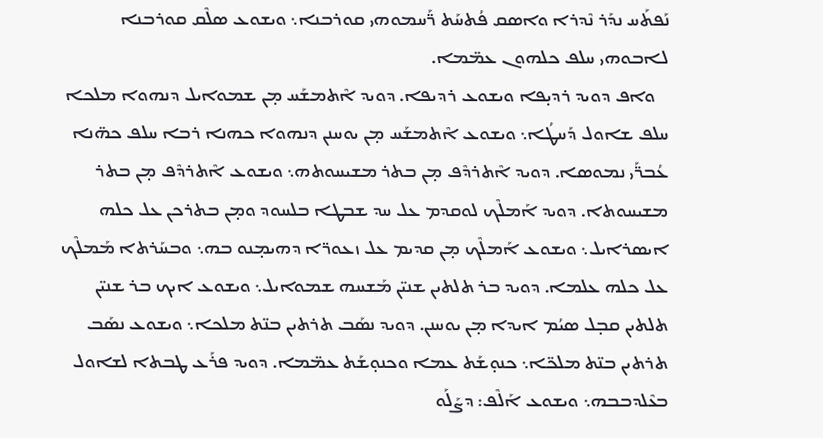ܢܰܦܬܰܚ ܢܕܰܪ ܢܶܕܪܐ ܘܐܣܩ ܦܳܬܚܰܬ ܪ̈ܰܚܡܘܗܝ ܩܘܪܒܢܐ܆ ܘܝܫܘܥ ܣܠܶܩ ܩܘܪܒܢܐ ܠܐܒܘܗܝ ܚܠܦ ܟܠܗܘܢ ܥܡ̈ܡܐ.
   ܘܐܦ ܕܘܝܕ ܪܕܝ̣ܦܐ ܘܝܫܘܥ ܪܕܝܦܐ. ܕܘܝܕ ܐܶܬܡܫܰܚ ܡ̣ܢ ܫܡܘܐܝܠ ܕܢܗܘܐ ܡܠܟܐ ܚܠܦ ܫܐܘܠ ܕܰܚܛܳܐ܆ ܘܝܫܘܥ ܐܶܬܡܫܰܚ ܡ̣ܢ ܝܘܚܢܢ ܕܢܗܘܐ ܟܗܢܐ ܪܒܐ ܚܠܦ ܟܗ̈ܢܐ ܥܳܒܪ̈ܰܝ ܢܡܘܣܐ. ܕܘܝܕ ܐܶܬܪܕܶܦ ܡ̣ܢ ܒܬܪ ܡܫܝܚܘܬܗ܆ ܘܝܫܘܥ ܐܶܬܪܕܶܦ ܡ̣ܢ ܒܬܪ ܡܫܝܚܘܬܐ. ܕܘܝܕ ܐܰܡܠܶܟ ܠܘܩܕܡ ܥܠ ܚܕ ܫܒܛܐ ܒܠܚܘܕ ܘܡ̣ܢ ܒܬܪܟܢ ܥܠ ܟܠܗ ܐܝܣܪܐܝܠ܆ ܘܝܫܘܥ ܐܰܡܠܶܟ ܡ̣ܢ ܩܕܝܡ ܥܠ ܙܥܘܪ̈ܐ ܕܗܝܡ̣ܢܘ ܒܗ܆ ܘܒܚܰܪܬܐ ܡܰܡܠܶܟ ܥܠ ܟܠܗ ܥܠܡܐ. ܕܘܝܕ ܒܪ ܬܠܬܝܢ ܫܢܝ̈ܢ ܡܰܫܚܗ ܫܡܘܐܝܠ܆ ܘܝܫܘܥ ܐܝܟ ܒܪ ܫܢܝ̈ܢ ܬܠܬܝܢ ܩܒ̣ܠ ܣܝܳܡ ܐܝܕܐ ܡ̣ܢ ܝܘܚܢܢ. ܕܘܝܕ ܢܣܰܒ ܬܪܬܝܢ ܒܢ̈ܬ ܡܠܟܐ܆ ܘܝܫܘܥ ܢܣܰܒ ܬܪܬܝܢ ܒܢ̈ܬ ܡܠܟ̈ܐ܆ ܟܢܘ̣ܫܰܬ ܥܡܐ ܘܟܢܘ̣ܫܰܬ ܥܡ̈ܡܐ. ܕܘܝܕ ܦܪܰܥ ܛܒܬܐ ܠܫܐܘܠ ܒܥܶܠܕܒܒܗ܆ ܘܝܫܘܥ ܐܰܠܶܦ: ܕܨܰܠܰܘ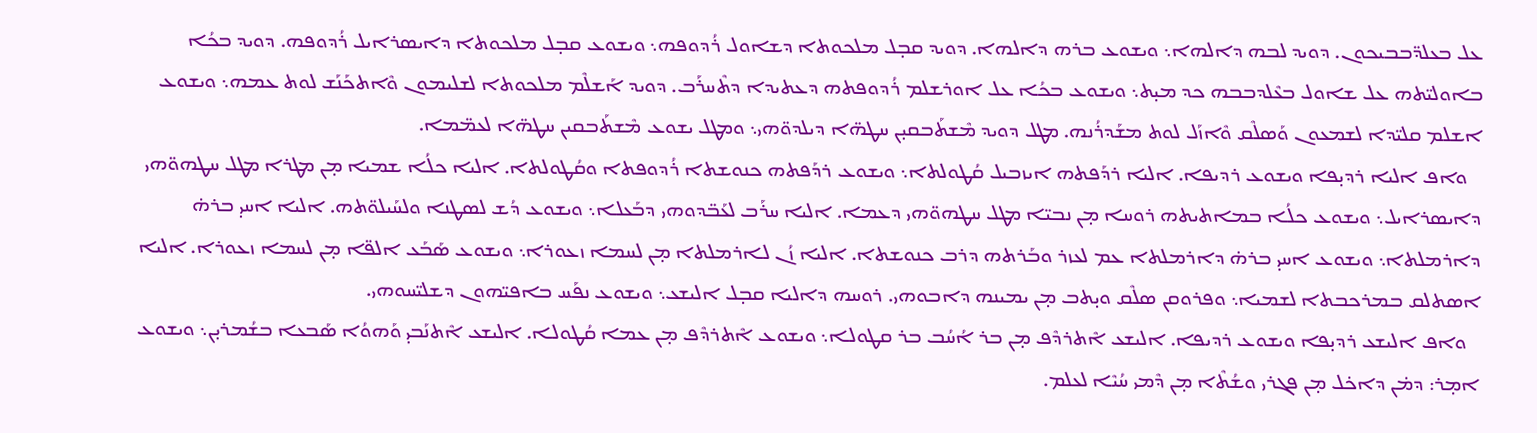ܥܠ ܒܥܠܕ̈ܒܒܝܟܘܢ. ܕܘܝܕ ܠܒܗ ܕܐܠܗܐ܆ ܘܝܫܘܥ ܒܪܗ ܕܐܠܗܐ. ܕܘܝܕ ܩܒ̣ܠ ܡܠܟܘܬܐ ܕܫܐܘܠ ܪܳܕܘܦܗ܆ ܘܝܫܘܥ ܩܒ̣ܠ ܡܠܟܘܬܐ ܕܐܝܣܪܐܝܠ ܪܳܕܘܦܗ. ܕܘܝܕ ܒܟܳܐ ܒܐܘܠܝ̈ܬܗ ܥܠ ܫܐܘܠ ܒܥܶܠܕܒܒܗ ܟܕ ܡܝ̣ܬ܆ ܘܝܫܘܥ ܒܟܳܐ ܥܠ ܐܘܪܫܠܡ ܪܳܕܘܦܬܗ ܕܥܬܝܕܐ ܕܬܶܚܪܰܒ. ܕܘܝܕ ܐܰܫܠܶܡ ܡܠܟܘܬܐ ܠܫܠܝܡܘܢ ܘܶܐܬܟܰܢܰܫ ܠܘܬ ܥܡܗ܆ ܘܝܫܘܥ ܐܫܠܡ ܩܠܝ̈ܕܐ ܠܫܡܥܘܢ ܘܰܣܠܶܩ ܘܶܐܙܰܠ ܠܘܬ ܡܫܰܕܪܳܢܗ. ܡܛܠ ܕܘܝܕ ܡܶܫܬܰܒܩܝ̣ܢ ܚܛܗ̈ܐ ܕܝܠܕܘ̈ܗܝ܆ ܘܡܛܠ ܝܫܘܥ ܡܶܫܬܰܒܩܝܢ ܚܛܗ̈ܐ ܠܥܡ̈ܡܐ.
   ܘܐܦ ܐܠܝܐ ܪܕܝ̣ܦܐ ܘܝܫܘܥ ܪܕܝܦܐ. ܐܠܝܐ ܪܕܰܦܬܗ ܐܝܙܒܝܠ ܩܳܛܘܠܬܐ܆ ܘܝܫܘܥ ܪܕܰܦܬܗ ܟܢܘܫܬܐ ܪܳܕܘܦܬܐ ܘܩܳܛܘܠܬܐ. ܐܠܝܐ ܟܠܳܐ ܫܡܝܐ ܡ̣ܢ ܡܛܪܐ ܡܛܠ ܚܛܗܘ̈ܗܝ ܕܐܝܣܪܐܝܠ܆ ܘܝܫܘܥ ܟܠܳܐ ܒܡܐܬܝܬܗ ܪܘܚܐ ܡ̣ܢ ܢܒܝ̈ܐ ܡܛܠ ܚܛܗܘ̈ܗܝ ܕܥܡܐ. ܐܠܝܐ ܚܪܰܒ ܠܥܰܒ̈ܕܘܗܝ ܕܒܰܥܠܐ܆ ܘܝܫܘܥ ܕܳܫ ܠܣܛܢܐ ܘܠܚܰܝܠܘ̈ܬܗ. ܐܠܝܐ ܐܚܝ̣ ܒܪܗ̇ ܕܐܪܡܠܬܐ܆ ܘܝܫܘܥ ܐܚܝ̣ ܒܪܗ̇ ܕܐܪܡܠܬܐ ܥܡ ܠܥܙܪ ܘܒܰܪܬܗ ܕܪܒ ܟܢܘܫܬܐ. ܐܠܝܐ ܙܳܢ ܠܐܪܡܠܬܐ ܡ̣ܢ ܠܚܡܐ ܙܥܘܪܐ܆ ܘܝܫܘܥ ܣܰܒܰܥ ܐܠܦ̈ܐ ܡ̣ܢ ܠܚܡܐ ܙܥܘܪܐ. ܐܠܝܐ ܐܣܬܠܩ ܒܡܪܟܒܬܐ ܠܫܡܝܐ܆ ܘܦܪܘܩܢ ܣܠܶܩ ܘܝ̣ܬܒ ܡ̣ܢ ܝܡܝܢܗ ܕܐܒܘܗܝ. ܪܘܚܗ ܕܐܠܝܐ ܩܒ̣ܠ ܐܠܝܫܥ܆ ܘܝܫܘܥ ܢܦܰܚ ܒܐܦܝ̈ܗܘܢ ܕܫܠܝ̈ܚܘܗܝ.
   ܘܐܦ ܐܠܝܫܥ ܪܕܝ̣ܦܐ ܘܝܫܘܥ ܪܕܝܦܐ. ܐܠܝܫܥ ܐܶܬܪܕܶܦ ܡ̣ܢ ܒܪ ܐܳܚܳܒ ܒܪ ܩܛܘܠܐ܆ ܘܝܫܘܥ ܐܶܬܪܕܶܦ ܡ̣ܢ ܥܡܐ ܩܳܛܘܠܐ. ܐܠܝܫܥ ܐܶܬܢܰܒܝ̣ ܘܰܗܘܳܐ ܣܰܒܥܐ ܒܫܳܡܪܝ̣ܢ܆ ܘܝܫܘܥ ܐܡ̣ܪ: ܕܡ̇ܢ ܕܐܟ̇ܠ ܡ̣ܢ ܦܓܪܝ ܘܫܳܬܶܐ ܡ̣ܢ ܕܶܡܝ ܚܳܝܶܐ ܠܥܠܡ.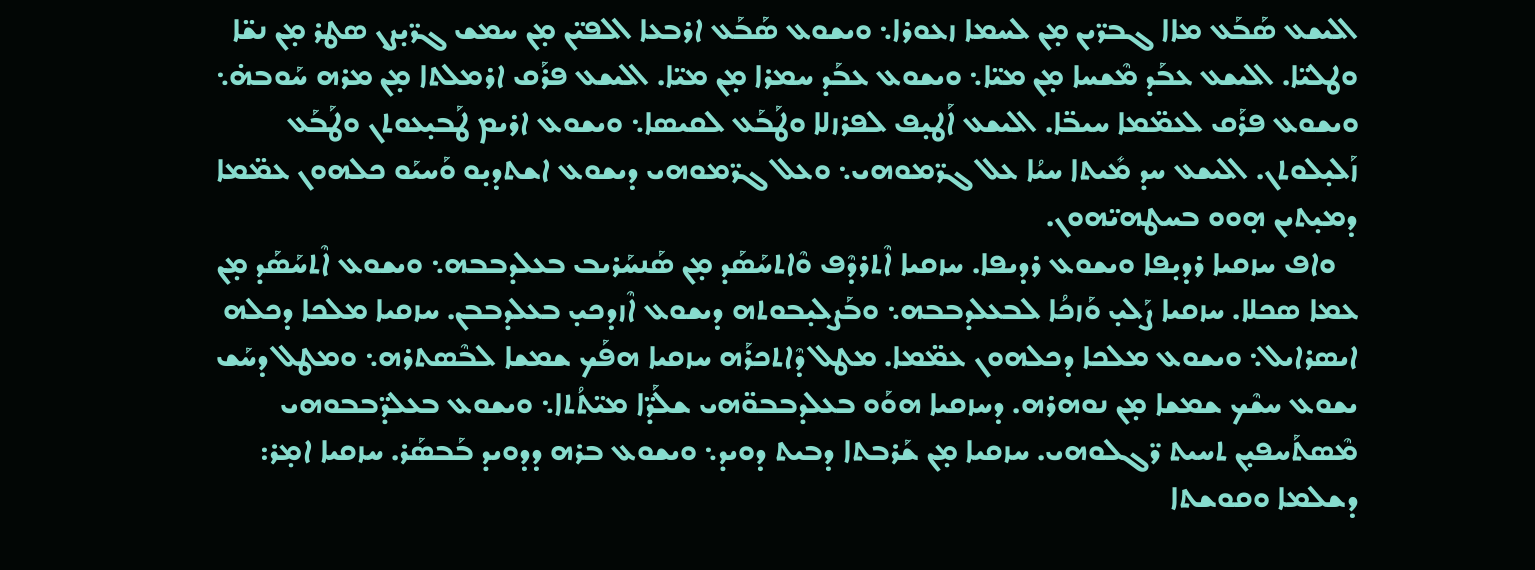ܐܠܝܫܥ ܣܰܒܰܥ ܡܐܐ ܓܒܪ̈ܝܢ ܡ̣ܢ ܠܚܡܐ ܙܥܘܪܐ܆ ܘܝܫܘܥ ܣܰܒܰܥ ܐܪܒܥܐ ܐܠܦܝ̈ܢ ܡ̣ܢ ܚܡܫ ܓܪ̈ܝ̣ܨܢ ܣܛܪ ܡ̣ܢ ܢܫ̈ܐ ܘܛܠܝ̈ܐ. ܐܠܝܫܥ ܥܒܰܕ ܡܶܫܚܐ ܡ̣ܢ ܡܝ̈ܐ܆ ܘܝܫܘܥ ܥܒܰܕ ܚܡܪܐ ܡ̣ܢ ܡܝ̈ܐ. ܐܠܝܫܥ ܦܪܰܩ ܐܪܡܠܬܐ ܡ̣ܢ ܡܪܗ ܚܰܘܒܗ̇܆ ܘܝܫܘܥ ܦܪܰܩ ܠܥܡ̈ܡܐ ܚܝܒ̈ܐ. ܐܠܝܫܥ ܐܰܛܝ̣ܦ ܠܦܪܙܠܐ ܘܛܰܒܰܥ ܠܩܝܣܐ܆ ܘܝܫܘܥ ܐܪܝܡ ܛܰܒܝ̣ܥܘܬܢ ܘܛܰܒܰܥ ܙܰܠܝ̣ܠܘܬܢ. ܐܠܝܫܥ ܚܕ ܡܺܝܬܐ ܚܝܳܐ ܥܠ ܓܪ̈ܡܘܗܝ܆ ܘܥܠ ܓܪ̈ܡܘܗܝ ܕܝܫܘܥ ܐܫܬܕܝ̣ܘ ܘܰܚܝܰܘ ܟܠܗܘܢ ܥܡ̈ܡܐ ܕܡܝ̣ܬܝܢ ܗ̣ܘܘ ܒܚܛܗܝ̈ܗܘܢ.
   ܘܐܦ ܚܙܩܝܐ ܪܕܝ̣ܦܐ ܘܝܫܘܥ ܪܕܝܦܐ. ܚܙܩܝܐ ܐܶܬܪܕܶܦ ܘܶܐܬܚܰܣܰܕ ܡ̣ܢ ܣܰܢܚܰܪܝܒ ܒܥܠܕܒܒܗ܆ ܘܝܫܘܥ ܐܶܬܚܰܣܰܕ ܡ̣ܢ ܥܡܐ ܣܟܠܐ. ܚܙܩܝܐ ܨܰܠܝ̣ ܘܰܙܟܳܐ ܠܒܥܠܕܒܒܗ܆ ܘܒܰܨܠܝ̣ܒܘܬܗ ܕܝܫܘܥ ܐܶܙܕܟܝ̣ ܒܥܠܕܒܒܢ. ܚܙܩܝܐ ܡܠܟܐ ܕܟܠܗ ܐܝܣܪܐܝܠ܆ ܘܝܫܘܥ ܡܠܟܐ ܕܟܠܗܘܢ ܥܡ̈ܡܐ. ܡܛܠ ܕܶܐܬܟܪܰܗ ܚܙܩܝܐ ܗܦܰܟ ܫܡܫܐ ܠܒܶܣܬܪܗ܆ ܘܡܛܠ ܕܚܰܫ ܝܫܘܥ ܚܫܶܟ ܫܡܫܐ ܡ̣ܢ ܢܘܗܪܗ. ܕܚܙܩܝܐ ܗܘܰܘ ܒܥܠܕܒܒܘ̈ܗܝ ܫܠܰܕ̈ܐ ܡܝ̈ܬܳܬܐ܆ ܘܝܫܘܥ ܒܥܠܕ̈ܒܒܘܗܝ ܡܶܣܬܰܚܦܝ̣ܢ ܬܚܝܬ ܪ̈ܓܠܘܗܝ. ܚܙܩܝܐ ܡ̣ܢ ܫܰܪܒܬܐ ܕܒܝܬ ܕܘܝܕ܆ ܘܝܫܘܥ ܒܪܗ ܕܕܘܝܕ ܒܰܒܣܰܪ. ܚܙܩܝܐ ܐܡ̣ܪ: ܕܫܠܡܐ ܘܩܘܫܬܐ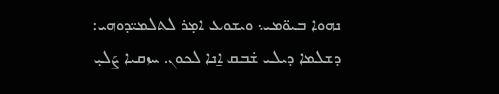ܢܗܘܐ ܒܝܘ̈ܡܝ܆ ܘܝܫܘܥ ܐܡ̣ܪ ܠܬܠܡܝ̈ܕܘܗܝ: ܕܫܠܡܐ ܕܝܠܝ ܫ̇ܒܩ ܐ̱ܢܐ ܠܟܘܢ. ܚܙܩܝܐ ܨܰܠܝ̣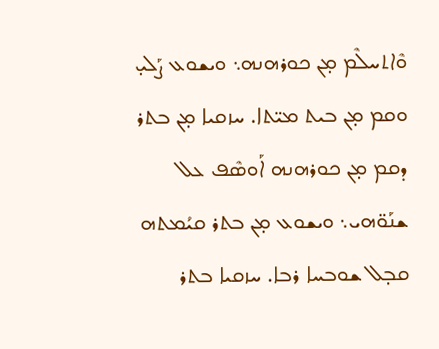ܘܶܐܬܚܠܶܡ ܡ̣ܢ ܟܘܪܗܢܗ܆ ܘܝܫܘܥ ܨܰܠܝ̣ ܘܩܡ ܡ̣ܢ ܒܝܬ ܡܝ̈ܬܐ. ܚܙܩܝܐ ܡ̣ܢ ܒܬܪ ܕܩܡ ܡ̣ܢ ܟܘܪܗܢܗ ܐܰܘܣܶܦ ܥܠ ܫܢܰܘ̈ܗܝ܆ ܘܝܫܘܥ ܡ̣ܢ ܒܬܪ ܩܝܳܡܬܗ ܩܒ̣ܠ ܫܘܒܚܐ ܪܒܐ. ܚܙܩܝܐ ܒܬܪ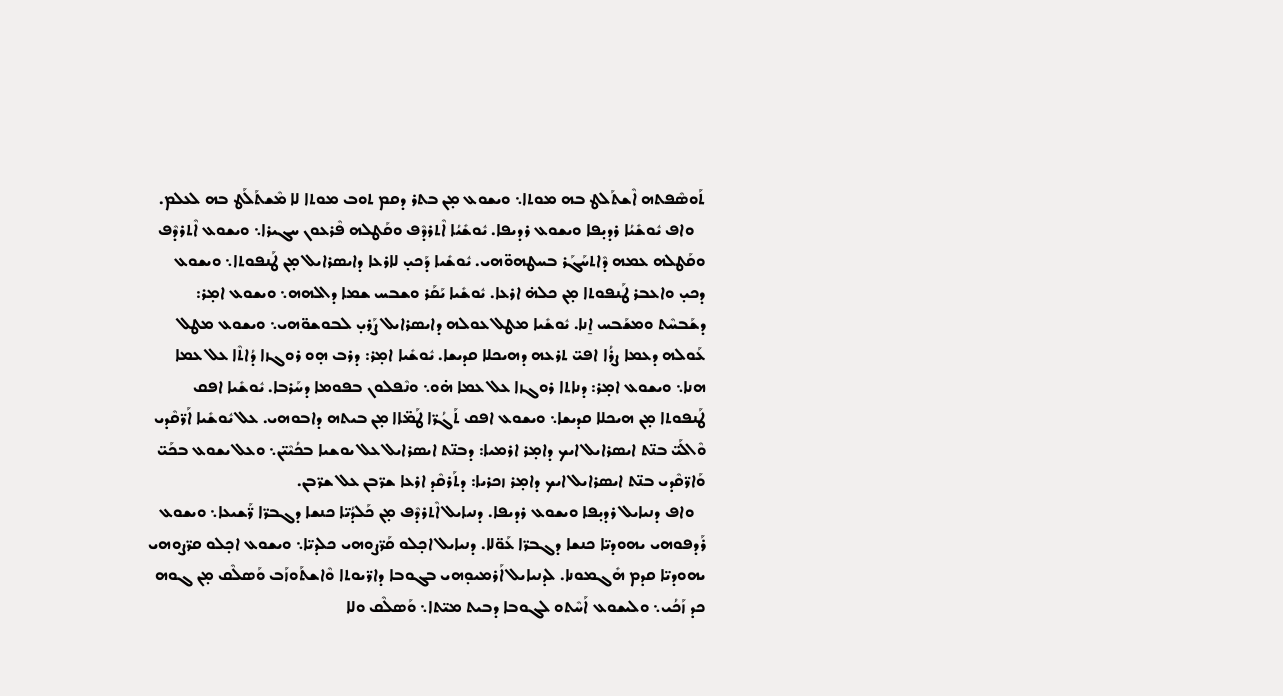ܬܰܘܣܶܦܬܗ ܐܶܫܬܰܠܛ ܒܗ ܡܘܬܐ܆ ܘܝܫܘܥ ܡ̣ܢ ܒܬܪ ܕܩܡ ܬܘܒ ܡܘܬܐ ܠܐ ܡܶܫܬܰܠܰܛ ܒܗ ܠܥܠܡ.
   ܘܐܦ ܝܽܘܫܺܝܳܐ ܪܕܝ̣ܦܐ ܘܝܫܘܥ ܪܕܝܦܐ. ܝܽܘܫܺܝܳܐ ܐܶܬܪܕܶܦ ܘܩܰܛܠܗ ܦܶܪܥܘܢ ܚܓܝܪܐ܆ ܘܝܫܘܥ ܐܶܬܪܕܶܦ ܘܩܰܛܠܗ ܥܡܗ ܕܶܐܬܚܰܓܰܪ ܒܚܛܗܘ̈ܗܝ. ܝܽܘܫܺܝܐ ܕܰܟܝ̣ ܠܐܪܥܐ ܕܐܝܣܪܐܝܠ ܡ̣ܢ ܛܰܢܦܘܬܐ܆ ܘܝܫܘܥ ܕܟܝ̣ ܘܐܥܒܪ ܛܰܢܦܘܬܐ ܡ̣ܢ ܟܠܗ̇ ܐܪܥܐ. ܝܽܘܫܺܝܐ ܝܰܩܰܪ ܘܫܒܚ ܫܡܐ ܕܐܠܗܗ܆ ܘܝܫܘܥ ܐܡ̣ܪ: ܕܫܰܒܚܶܬ ܘܡܫܰܒܚ ܐ̱ܢܐ. ܝܽܘܫܺܝܐ ܡܛܠ ܥܘܠܗ ܕܐܝܣܪܐܝܠ ܨܰܪܝ̣ ܠܒܘܫܘ̈ܗܝ܆ ܘܝܫܘܥ ܡܛܠ ܥܰܘܠܗ ܕܥܡܐ ܨܪܳܐ ܐܦܝ̈ ܬܪܥܗ ܕܗܝܟܠܐ ܩܕܝܫܐ. ܝܽܘܫܺܝܐ ܐܡ̣ܪ: ܕܪܒ ܗ̣ܘ ܪܘܓܙܐ ܕܳܐܬܶܐ ܥܠ ܥܡܐ ܗܢܐ܆ ܘܝܫܘܥ ܐܡ̣ܪ: ܕܢܐܬܐ ܪܘܓܙܐ ܥܠ ܥܡܐ ܗ̇ܘ܆ ܘܢܶܦܠܘܢ ܒܦܘܡܐ ܕܚܰܪܒܐ. ܝܽܘܫܺܝܐ ܐܦܩ ܛܰܢܦܘܬܐ ܡ̣ܢ ܗܝܟܠܐ ܩܕܝܫܐ܆ ܘܝܫܘܥ ܐܦܩ ܬܰܓܳܪ̈ܐ ܛܰܡ̈ܐܐ ܡ̣ܢ ܒܝܬܗ ܕܐܒܘܗܝ. ܥܠ ܝܽܘܫܺܝܐ ܐܰܪ̈ܩܶܕܝ ܘܶܐܠܰܝ̈ ܒܢ̈ܬ ܐܝܣܪܐܝܠ ܐܝܟ ܕܐܡ̣ܪ ܐܪܡܝܐ: ܕܒܢ̈ܬ ܐܝܣܪܐܝܠ ܥܠ ܝܘܫܝܐ ܒܟܳܝܶܝ̈ܢ܆ ܘܥܠ ܝܫܘܥ ܒܟܰܝ̈ ܘܰܐܪ̈ܩܶܕܝ ܒܢ̈ܬ ܐܝܣܪܐܝܠ ܐܝܟ ܕܐܡ̣ܪ ܙܟܪܝܐ: ܕܬܰܪܩܶܕ ܐܪܥܐ ܫܪ̈ܒܢ ܥܠ ܫܪ̈ܒܢ.
   ܘܐܦ ܕܢܝܐܝܠ ܪܕܝ̣ܦܐ ܘܝܫܘܥ ܪܕܝܦܐ. ܕܢܝܐܝܠ ܐܶܬܪܕܶܦ ܡ̣ܢ ܟܰܠܕܳܝ̈ܐ ܟܢܫܐ ܕܓܒܪ̈ܐ ܪ̈ܰܫܝܥܐ܆ ܘܝܫܘܥ ܪܰܕܦܘܗܝ ܝܗܘܕܝ̈ܐ ܟܢܫܐ ܕܓܒܪ̈ܐ ܥܰܘ̈ܠܐ. ܕܢܝܐܝܠ ܐܟ̣ܠܘ ܩܰܪ̈ܨܘܗܝ ܟܠܕܝ̈ܐ܆ ܘܝܫܘܥ ܐܟ̣ܠܘ ܩܪ̈ܨܘܗܝ ܝܗܘܕܝ̈ܐ ܩܕܡ ܗܺܓܡܘܢܐ. ܠܕܢܝܐܝܠ ܐܰܪܡܝܘ̣ܗܝ ܒܓܘܒܐ ܕܐܪ̈ܝܘܬܐ ܘܶܐܫܬܰܘܙܰܒ ܘܰܣܠܶܩ ܡ̣ܢ ܓܘܗ ܟܕ ܙܰܟܳܝ܆ ܘܠܝܫܘܥ ܐܰܚܶܬܘ ܠܓܘܒܐ ܕܒܝܬ ܡܝ̈ܬܐ܆ ܘܰܣܠܶܩ ܘܠܐ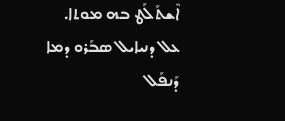ܐܶܫܬܰܠܰܛ ܒܗ ܡܘܬܐ. ܥܠ ܕܢܝܐܝܠ ܣܒܰܪܘ ܕܡܐ ܕܰܢܦܰܠ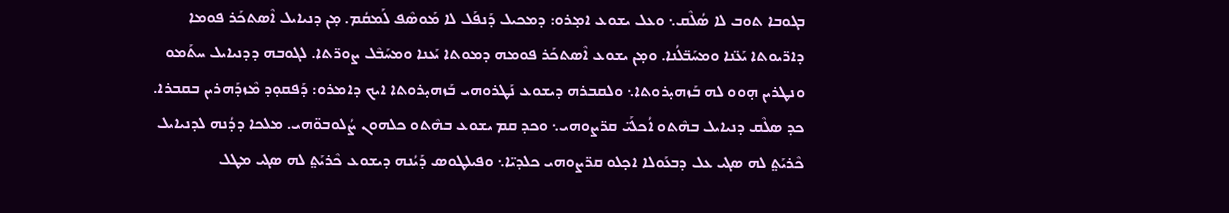ܒܓܘܒܐ ܬܘܒ ܠܐ ܣܳܠܶܩ܆ ܘܥܠ ܝܫܘܥ ܐܡ̣ܪܘ: ܕܡܟܝܠ ܕܰܢܦܰܠ ܠܐ ܡܰܘܣܶܦ ܠܰܡܩܳܡ. ܡ̣ܢ ܕܢܝܐܝܠ ܐܶܣܬܟܰܪ ܦܘܡܐ ܕܐܪ̈ܝܘܬܐ ܝܰܥ̈ܢܐ ܘܡܚܰܒ̈ܠܳܢܐ. ܘܡ̣ܢ ܝܫܘܥ ܐܶܣܬܟܰܪ ܦܘܡܗ ܕܡܘܬܐ ܝܰܥܢܐ ܘܡܚܰܒܶܠ ܨܘܪ̈ܬܐ. ܠܓܘܒܗ ܕܕܢܝܐܝܠ ܚܬܰܡܘ ܘܢܛܪܝܢ ܗ̣ܘܘ ܠܗ ܒܰܙܗܝ̣ܪܘܬܐ܆ ܘܠܩܒܪܗ ܕܝܫܘܥ ܢܰܛܪܘܗܝ ܒܰܙܗܝ̣ܪܘܬܐ ܐܝܟ ܕܐܡܪܘ: ܕܰܦܩܘ̣ܕ ܡܶܙܕܰܗܪܝܢ ܒܩܒܪܐ. ܟܕ ܣܠܶܩ ܕܢܝܐܝܠ ܒܗܶܬܘ ܐܳܟܠܰܝ̈ ܩܪ̈ܨܘܗܝ܆ ܘܟܕ ܩܡ ܝܫܘܥ ܒܗܶܬܘ ܟܠܗܘܢ ܨܳܠܘܒܘ̈ܗܝ. ܡܠܟܐ ܕܕܳܢܗ ܠܕܢܝܐܝܠ ܟܶܪܝܰܬ݀ ܠܗ ܣܓܝ ܥܠ ܕܒܥܰܘܠܐ ܐܟ̣ܠܘ ܩܪ̈ܨܘܗܝ ܟܠܕܝ̈ܐ܆ ܘܦܝܠܛܘܣ ܕܰܝܳܢܗ ܕܝܫܘܥ ܟܶܪܝܰܬ݀ ܠܗ ܣܓܝ ܡܛܠ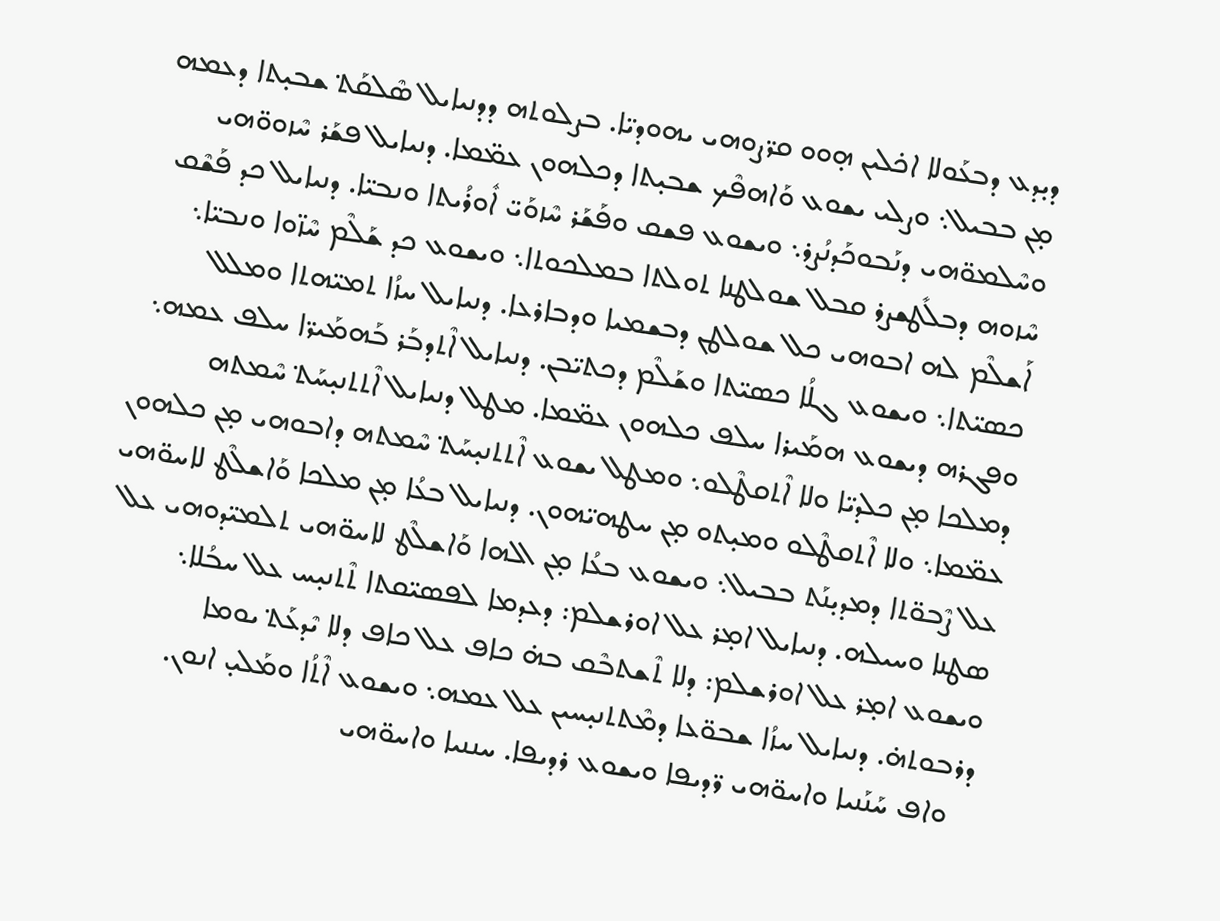ܕܝ̣ܕܥ ܕܒܥܰܘܠܐ ܐܟ̇ܠܝܢ ܗ̣ܘܘ ܩܪ̈ܨܘܗܝ ܝܗܘܕܝ̈ܐ. ܒܨܠܘܬܗ ܕܕܢܝܐܝܠ ܣܶܠܩܰܬ݀ ܫܒܝ̣ܬܐ ܕܥܡܗ ܡ̣ܢ ܒܒܝܠ܆ ܘܨܠܝ ܝܫܘܥ ܘܰܐܗܦܶܟ ܫܒܝ̣ܬܐ ܕܟܠܗܘܢ ܥܡ̈ܡܐ. ܕܢܝܐܝܠ ܦܫܰܪ ܚܶܙܘܘ̈ܗܝ ܘܚܶܠܡܘ̈ܗܝ ܕܢܰܒܘܟܰܕܢܳܨܪ܆ ܘܝܫܘܥ ܦܫܩ ܘܦܰܫܰܪ ܚܶܙܘܰܝ̈ ܐܽܘܪܳܝܬܐ ܘܢܒܝ̈ܐ. ܕܢܝܐܝܠ ܟܕ ܦܰܫܶܩ ܚܶܙܘܗ ܕܒܠܺܛܫܨܪ ܩܒܠ ܫܘܠܛܢܐ ܬܘܠܬܐ ܒܡܠܟܘܬܐ܆ ܘܝܫܘܥ ܟܕ ܫܰܠܶܡ ܚܶܙ̈ܘܐ ܘܢܒܝ̈ܐ܆ ܐܰܫܠܶܡ ܠܗ ܐܒܘܗܝ ܟܠ ܫܘܠܛܢ ܕܒܫܡܝܐ ܘܕܒܐܪܥܐ. ܕܢܝܐܝܠ ܚܙܳܐ ܬܡܝ̈ܗܬܐ ܘܡܠܠ ܟܣܝ̈ܬܐ܆ ܘܝܫܘܥ ܓܠܳܐ ܟܣܝ̈ܬܐ ܘܫܰܠܶܡ ܕܟܬܝ̈ܒܢ. ܕܢܝܐܝܠ ܐܶܬܕܒܰܪ ܒܰܗܡܰܝܪ̈ܐ ܚܠܦ ܥܡܗ܆ ܘܦܓܪܗ ܕܝܫܘܥ ܗܡܰܝܪܐ ܚܠܦ ܟܠܗܘܢ ܥܡ̈ܡܐ. ܡܛܠ ܕܢܝܐܝܠ ܐܶܬܬܢܝ̣ܚܰܬ݀ ܚܶܡܬܗ ܕܡܠܟܐ ܡ̣ܢ ܟܠܕܝ̈ܐ ܘܠܐ ܐܶܬܩܛܶܠܘ܆ ܘܡܛܠ ܝܫܘܥ ܐܶܬܬܢܝ̣ܚܰܬ݀ ܚܶܡܬܗ ܕܐܒܘܗܝ ܡ̣ܢ ܟܠܗܘܢ ܥܡ̈ܡܐ܆ ܘܠܐ ܐܶܬܩܛܶܠܘ ܘܡܝ̣ܬܘ ܡ̣ܢ ܚܛܗܝ̈ܗܘܢ. ܕܢܝܐܝܠ ܒܥܳܐ ܡ̣ܢ ܡܠܟܐ ܘܰܐܫܠܶܛ ܠܐܚܘ̈ܗܝ ܥܠ ܨܶܒܘ̈ܬܐ ܕܡܕܝ̣ܢܰܬ ܒܒܝܠ܆ ܘܝܫܘܥ ܒܥܳܐ ܡ̣ܢ ܐܠܗܐ ܘܰܐܫܠܶܛ ܠܐܚܘ̈ܗܝ ܬܠܡܝ̈ܕܘܗܝ ܥܠ ܣܛܢܐ ܘܚܝܠܗ. ܕܢܝܐܝܠ ܐܡ̣ܪ ܥܠ ܐܘܪܫܠܡ: ܕܥܕܡܐ ܠܦܣܝ̈ܩܬܐ ܬܶܬܢܝ̣ܚ ܥܠ ܚܒܳܠܐ܆ ܘܝܫܘܥ ܐܡ̣ܪ ܥܠ ܐܘܪܫܠܡ: ܕܠܐ ܬܶܫܬܒܶܩ ܒܗ̇ ܟܐܦ ܥܠ ܟܐܦ ܕܠܐ ܝܶܕܥܰܬ݀ ܝܘܡܐ ܕܪܒܘܬܗ̇. ܕܢܝܐܝܠ ܚܙܳܐ ܫܒܘ̈ܥܐ ܕܡܶܬܬܢܝ̣ܚܝܢ ܥܠ ܥܡܗ܆ ܘܝܫܘܥ ܐܶܬܳܐ ܘܡܰܠܝ̣ ܐܢܘܢ.
   ܘܐܦ ܚܰܢܰܢܝܐ ܘܐܚܘ̈ܗܝ ܪ̈ܕܝܦܐ ܘܝܫܘܥ ܪܕܝܦܐ. ܚܢܢܝܐ ܘܐܚܘ̈ܗܝ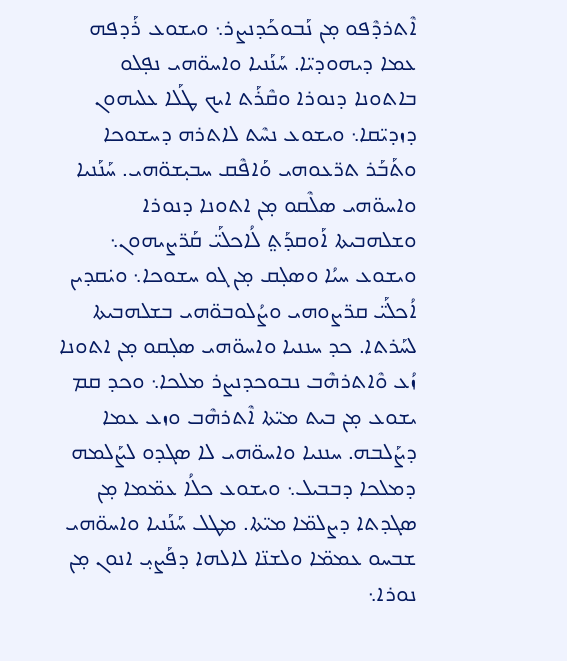ܐܶܬܪܕܶܦܘ ܡ̣ܢ ܢܰܒܘܟܰܕܢܨܪ܆ ܘܝܫܘܥ ܪܰܕܦܗ ܥܡܐ ܕܝܗܘܕܝ̈ܐ. ܚܰܢܰܢܝܐ ܘܐܚܘ̈ܗܝ ܢܦ̣ܠܘ ܒܐܬܘܢܐ ܕܢܘܪܐ ܘܩܶܪܰܬ ܐܝܟ ܛܰܠܐ ܥܠܝܗܘܢ ܕܙܕܝ̈ܩܐ܆ ܘܝܫܘܥ ܢܚܶܬ ܠܐܬܪܗ ܕܚܫܘܟܐ ܘܬܰܒܰܪ ܬܪ̈ܥܘܗܝ ܘܰܐܦܶܩ ܚܒܝ̣ܫܘ̈ܗܝ. ܚܰܢܰܢܝܐ ܘܐܚܘ̈ܗܝ ܣܠܶܩܘ ܡ̣ܢ ܐܬܘܢܐ ܕܢܘܪܐ ܘܫܠܗܒܝܬܐ ܐܰܘܩܕܰܬ݀ ܠܳܐܟܠܰܝ̈ ܩܰܪ̈ܨܝܗܘܢ܆ ܘܝܫܘܥ ܚܝܳܐ ܘܣܠ̣ܩ ܡ̣ܢ ܓܘ ܚܫܘܟܐ܆ ܘܝ̇ܩܕܝܢ ܐܳܟܠܰܝ̈ ܩܪ̈ܨܘܗܝ ܘܨܳܠܘܒܘ̈ܗܝ ܒܫܠܗܒܝܬܐ ܠܚܰܪܬܐ. ܟܕ ܚܢܢܝܐ ܘܐܚܘ̈ܗܝ ܣܠ̣ܩܘ ܡ̣ܢ ܐܬܘܢܐ ܙܳܥ ܘܶܐܬܪܗܶܒ ܢܒܘܟܕܢܨܪ ܡܠܟܐ܆ ܘܟܕ ܩܡ ܝܫܘܥ ܡ̣ܢ ܒܝܬ ܡܝ̈ܬܐ ܐܶܬܪܗܶܒ ܘܙܥ ܥܡܐ ܕܨܰܠܒܗ. ܚܢܢܝܐ ܘܐܚܘ̈ܗܝ ܠܐ ܣܓܕܘ ܠܨܰܠܡܗ ܕܡܠܟܐ ܕܒܒܝܠ܆ ܘܝܫܘܥ ܟܠܳܐ ܥܡ̈ܡܐ ܡ̣ܢ ܣܓܕܬܐ ܕܨܠܡ̈ܐ ܡܝ̈ܬܐ. ܡܛܠ ܚܰܢܰܢܝܐ ܘܐܚܘ̈ܗܝ ܫܒܚܘ ܥܡܡ̈ܐ ܘܠܫܢ̈ܐ ܠܐܠܗܐ ܕܦܰܨܝ̣ ܐܢܘܢ ܡ̣ܢ ܢܘܪܐ܆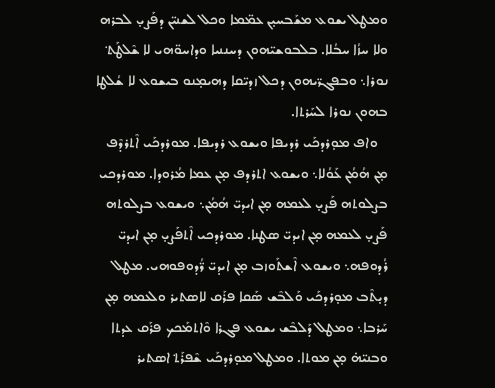ܘܡܛܠ ܝܫܘܥ ܡܫܰܒܚܝ̣ܢ ܥܡ̈ܡܐ ܘܟܠ ܠܫܢܝ̈ܢ ܕܦܰܨܝ̣ ܠܒܪܗ ܘܠܐ ܚܙܳܐ ܚܒܳܠܐ. ܒܠܒܘܫܝ̈ܗܘܢ ܕܚܢܢܝܐ ܘܕܐܚܘ̈ܗܝ ܠܐ ܫܶܠܛܰܬ݀ ܢܘܪܐ܆ ܘܒܦܓܪ̈ܝܗܘܢ ܕܟܠ ܙܕܝ̈ܩܐ ܕܗܝܡ̣ܢܘ ܒܝܫܘܥ ܠܐ ܫܳܠܛܐ ܒܗܘܢ ܢܘܪܐ ܠܚܰܪܬܐ.
   ܘܐܦ ܡܘ̣ܪܕܟܰܝ ܪܕܝܦܐ ܘܝܫܘܥ ܪܕܝܦܐ. ܡܘܪܕܟܰܝ ܐܶܬܪܕܶܦ ܡ̣ܢ ܗܳܡܳܢ ܥܰܘܳܠܐ܆ ܘܝܫܘܥ ܐܬܪܕܦ ܡ̣ܢ ܥܡܐ ܡܳܪܘܕܐ. ܡܘܪܕܟܝ ܒܨܠܘܬܗ ܦܰܨܝ̣ ܠܥܡܗ ܡ̣ܢ ܐܝܕܝ̈ ܗܳܡܳܢ܆ ܘܝܫܘܥ ܒܨܠܘܬܗ ܦܰܨܝ̣ ܠܥܡܗ ܡ̣ܢ ܐܝܕܝ̈ ܣܛܢܐ. ܡܘܪܕܟܝ ܐܶܬܦܰܨܝ̣ ܡ̣ܢ ܐܝܕܝ̈ ܪܳܕܘܦܗ܆ ܘܝܫܘܥ ܐܶܫܬܰܘܙܒ ܡ̣ܢ ܐܝܕܝ̈ ܪ̈ܳܕܘܦܘܗܝ. ܡܛܠ ܕܝ̣ܬܶܒ ܡܘ̣ܪܕܟܰܝ ܘܰܠܒܶܫ ܣܰܩܐ ܦܪܰܩ ܠܐܣܬܝܪ ܘܠܥܡܗ ܡ̣ܢ ܚܰܪܒܐ܆ ܘܡܛܠ ܕܰܠܒܶܫ ܝܫܘܥ ܦܓܪܐ ܘܶܐܬܡܰܟܟ ܦܪܰܩ ܥܕܬܐ ܘܒܢܝ̈ܗ̇ ܡ̣ܢ ܡܘܬܐ. ܘܡܛܠ ܡܘ̣ܪܕܟܰܝ ܫܶܦܪܰܬ݀ ܐܣܬܝܪ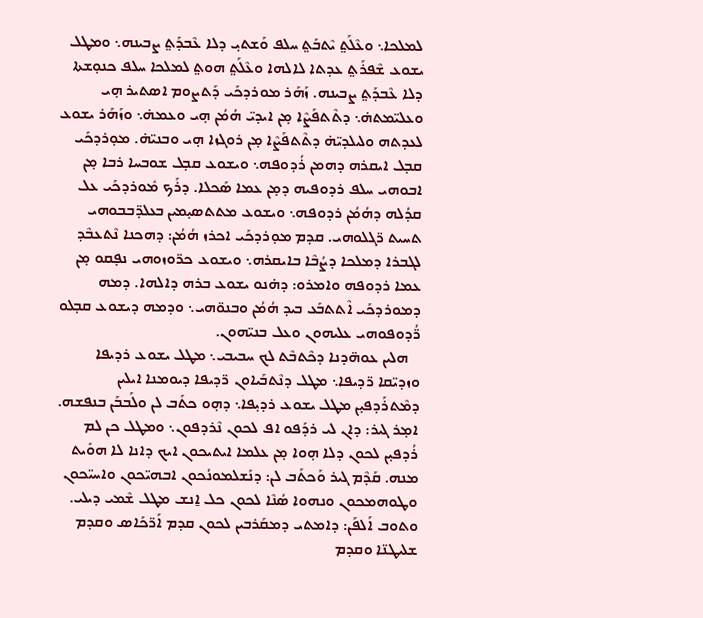ܠܡܠܟܐ܆ ܘܥܶܠܰܬ݀ ܝܶܬܒܰܬ݀ ܚܠܦ ܘܰܫܬܝ̣ ܕܠܐ ܥܶܒܕܰܬ݀ ܨܒܝܢܗ܆ ܘܡܛܠ ܝܫܘܥ ܫܶܦܪܰܬ݀ ܥܕܬܐ ܠܐܠܗܐ ܘܥܶܠܰܬ݀ ܗܘܬ݀ ܠܡܠܟܐ ܚܠܦ ܟܢܘ̣ܫܬܐ ܕܠܐ ܥܶܒܕܰܬ݀ ܨܒܝܢܗ. ܙܰܗܰܪ ܡܘܪܕܟܰܝ ܕܰܬܨܘܡ ܐܣܬܝܪ ܗ̣ܝ ܘܥܠܝ̈ܡܬܗ̇܆ ܕܬܶܬܦܰܨܶܐ ܡ̣ܢ ܐܝܕܝ̈ ܗܳܡܳܢ ܗ̣ܝ ܘܥܡܗ̇܆ ܘܙܰܗܰܪ ܝܫܘܥ ܠܥܕܬܗ ܘܠܝܠܕܝ̈ܗ̇ ܕܬܶܬܦܰܨܶܐ ܡ̣ܢ ܪܘܓܙܐ ܗ̣ܝ ܘܒܢܝ̈ܗ̇. ܡܘ̣ܪܕܟܰܝ ܩܒ̣ܠ ܐܝܩܪܗ ܕܗܡܢ ܪܳܕܘܦܗ܆ ܘܝܫܘܥ ܩܒ̣ܠ ܫܘܒܚܐ ܪܒܐ ܡ̣ܢ ܐܒܘܗܝ ܚܠܦ ܪܕܘܦܝܗ ܕܡ̣ܢ ܥܡܐ ܣܰܟܠܐ. ܕܪܰܟ ܡܽܘܪܕܟܰܝ ܥܠ ܩܕܳܠܗ ܕܗܳܡܳܢ ܪܕܘܦܗ܆ ܘܝܫܘܥ ܡܬܬܣܝ̣ܡܝܢ ܒܥܠܕ̈ܒܒܘܗܝ ܬܚܝܬ ܪ̈ܓܠܘܗܝ. ܩܕܡ ܡܘ̣ܪܕܟܰܝ ܐܟܪܙ ܗܳܡܳܢ: ܕܗܟܢܐ ܢܶܬܥܒܶܕ ܠܓܒܪܐ ܕܡܠܟܐ ܕܨܳܒܶܐ ܒܐܝܩܪܗ܆ ܘܝܫܘܥ ܟܪ̈ܘܙܘܗܝ ܢܦ̣ܩܘ ܡ̣ܢ ܥܡܐ ܪܕܘܦܗ ܘܐܡܪܘ: ܕܗ̇ܢܘ ܝܫܘܥ ܒܪܗ ܕܐܠܗܐ. ܕܡܗ ܕܡܘܪܕܟܰܝ ܐܶܬܬܒܰܥ ܒܝܕ ܗܳܡܳܢ ܘܒܢܘ̈ܗܝ܆ ܘܕܡܗ ܕܝܫܘܥ ܩܒ̣ܠܘ ܪ̈ܳܕܘܦܘܗܝ ܥܠܝܗܘܢ ܘܥܠ ܒܢܝ̈ܗܘܢ.
   ܗܠܝܢ ܥܘܗ̈ܕܢܐ ܕܟܶܬܒܶܬ ܠܟ ܚܒܝܒܝ܆ ܡܛܠ ܝܫܘܥ ܪܕܝܦܐ ܘܙܕܝ̈ܩܐ ܪ̈ܕܝܦܐ܆ ܡܛܠ ܕܢܶܬܒܰܝܐܘܢ ܪ̈ܕܝܦܐ ܕܝܘܡܢܐ ܐܝܠܝܢ ܕܡܶܬܪܰܕܦܝ̣ܢ ܡܛܠ ܝܫܘܥ ܪܕܝ̣ܦܐ܆ ܕܗ̣ܘ ܟܬܰܒ ܠܢ ܘܠܰܒܒܰܢ ܒܢܦܫܗ. ܐܡ̣ܪ ܓܝܪ: ܕܐܢ ܠܝ ܪܕܰܦܘ ܐܦ ܠܟܘܢ ܢܶܪܕܦܘܢ܆ ܘܡܛܠ ܟܢ ܠܡ ܪܳܕܦܝ̣ܢ ܠܟܘܢ ܕܠܐ ܗ̣ܘܐ ܡ̣ܢ ܥܠܡܐ ܐܝܬܝܟܘܢ ܐܝܟ ܕܐܢܐ ܠܐ ܗܘܺܝܬ ܡܢܗ. ܩܰܕܶܡ ܓܝܪ ܘܰܟܬܰܒ ܠܢ: ܕܢܰܫܠܡܘܢܳܟܘܢ ܐܒܗܝ̈ܟܘܢ ܘܐܚܝ̈ܟܘܢ ܘܛܘܗܡܟܘܢ ܘܢܗܘܐ ܣܳܢܶܐ ܠܟܘܢ ܟܠ ܐ̱ܢܫ ܡܛܠ ܫܶܡܝ ܕܝܠܝ. ܘܬܘܒ ܐܰܠܦܰܢ: ܕܐܡܬܝ ܕܡܩܰܪܒܝܢ ܠܟܘܢ ܩܕܡ ܐܰܪ̈ܟܰܐܣ ܘܩܕܡ ܫܠܝܛܢ̈ܐ ܘܩܕܡ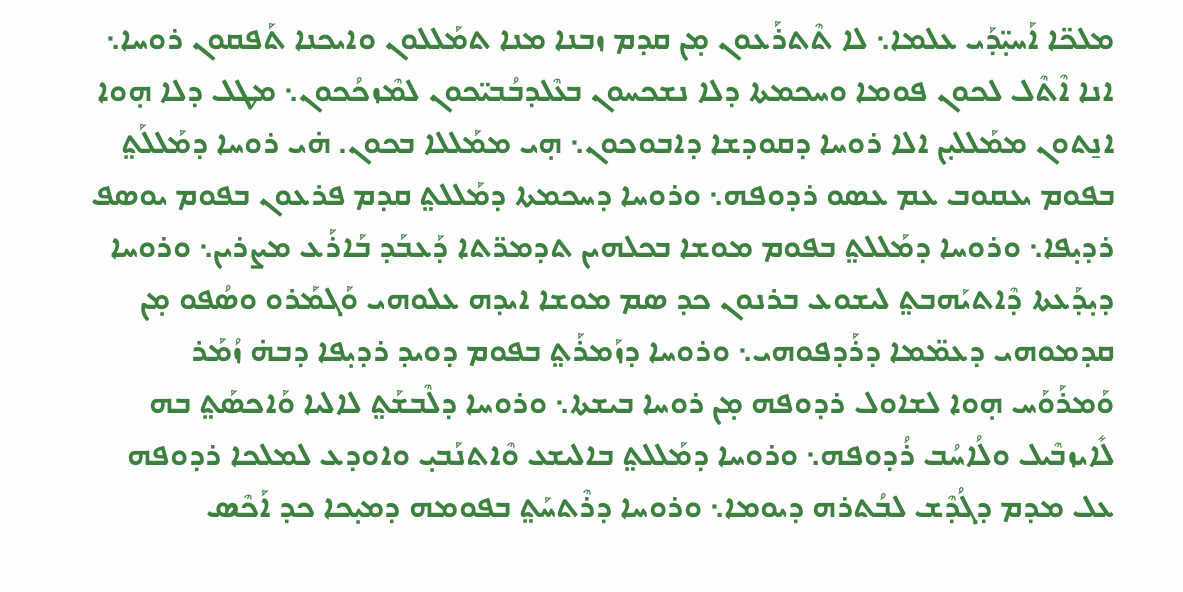ܡܠܟ̈ܐ ܐܰܚܝ̣̈ܕܰܝ ܥܠܡܐ܆ ܠܐ ܬܶܬܪܰܥܘܢ ܡ̣ܢ ܩܕܡ ܙܒܢܐ ܡܢܐ ܬܡܰܠܠܘܢ ܘܐܝܟܢܐ ܬܰܦܩܘܢ ܪܘܚܐ܆ ܐܢܐ ܐܶܬܶܠ ܠܟܘܢ ܦܘܡܐ ܘܚܟܡܬܐ ܕܠܐ ܢܫܟܚܘܢ ܒܥܶܠܕܒܳܒܝ̈ܟܘܢ ܠܡܶܙܟܳܟܘܢ܆ ܡܛܠ ܕܠܐ ܗ̣ܘܐ ܐܢ̱ܬܘܢ ܡܡܰܠܠܝ̣ܢ ܐܠܐ ܪܘܚܐ ܕܩܘܕܫܐ ܕܐܒܘܟܘܢ܆ ܗ̣ܝ ܡܡܰܠܠܐ ܒܟܘܢ. ܗ̇ܝ ܪܘܚܐ ܕܡܰܠܠܰܬ݀ ܒܦܘܡ ܝܥܩܘܒ ܥܡ ܥܣܘ ܪܕܘܦܗ܆ ܘܪܘܚܐ ܕܚܟܡܬܐ ܕܡܰܠܠܬ݀ ܩܕܡ ܦܪܥܘܢ ܒܦܘܡ ܝܘܣܦ ܪܕܝ̣ܦܐ܆ ܘܪܘܚܐ ܕܡܰܠܠܬ݀ ܒܦܘܡ ܡܘܫܐ ܒܟܠܗܝܢ ܬܕܡܪ̈ܬܐ ܕܰܥܒܰܕ ܒܰܐܪܰܥ ܡܨܪܝܢ܆ ܘܪܘܚܐ ܕܝ̣ܕܰܥܬܐ ܕܶܐܬܝܰܗܒܬ݀ ܠܝܫܘܥ ܒܪܢܘܢ ܟܕ ܣܡ ܡܘܫܐ ܐܝܕܗ ܥܠܘܗܝ ܘܰܓܡܰܪܘ ܘܣܳܦܘ ܡ̣ܢ ܩܕܡܘܗܝ ܕܥܡ̈ܡܐ ܕܪܰܕܦܘܗܝ܆ ܘܪܘܚܐ ܕܙܰܡܪܰܬ݀ ܒܦܘܡ ܕܘܝܕ ܪܕܝ̣ܦܐ ܕܒܗ̇ ܙܳܡܰܪ ܘܰܡܪܰܘܰܚ ܗ̣ܘܐ ܠܫܐܘܠ ܪܕܘܦܗ ܡ̣ܢ ܪܘܚܐ ܒܝܫܬܐ܆ ܘܪܘܚܐ ܕܠܶܒܫܰܬ݀ ܠܐܠܝܐ ܘܰܐܟܣܰܬ݀ ܒܗ ܠܺܐܝܙܒܶܝܠ ܘܠܳܐܚܳܒ ܪܳܕܘܦܗ܆ ܘܪܘܚܐ ܕܡܰܠܠܬ݀ ܒܐܠܝܫܥ ܘܶܐܬܢܰܒܝ̣ ܘܐܘܕܥ ܠܡܠܟܐ ܪܕܘܦܗ ܥܠ ܡܕܡ ܕܓܳܕܶܫ ܠܒܳܬܪܗ ܕܝܘܡܐ܆ ܘܪܘܚܐ ܕܪܶܬܚܰܬ݀ ܒܦܘܡܗ ܕܡܝ̣ܟܐ ܟܕ ܐܰܟܶܣ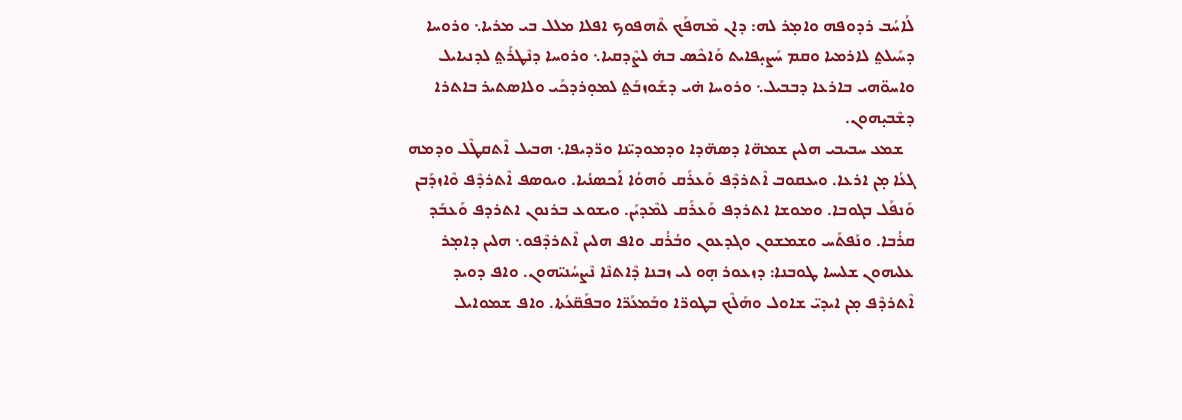ܠܳܐܚܳܒ ܪܕܘܦܗ ܘܐܡ̣ܪ ܠܗ: ܕܐܢ ܡܶܗܦܰܟ ܬܶܗܦܘܟ ܐܦܠܐ ܡܠܠ ܒܝ ܡܪܝܐ܆ ܘܪܘܚܐ ܕܚܰܝܠܬ݀ ܠܐܪܡܝܐ ܘܩܡ ܚܰܨܝ̣ܦܐܝܬ ܘܰܐܟܶܣ ܒܗ̇ ܠܨܶܕܩܝܐ܆ ܘܪܘܚܐ ܕܢܶܛܪܰܬ݀ ܠܕܢܝܐܝܠ ܘܐܚܘ̈ܗܝ ܒܐܪܥܐ ܕܒܒܝܠ܆ ܘܪܘܚܐ ܗ̇ܝ ܕܫܰܘܙܒܰܬ݀ ܠܡܘ̣ܪܕܟܰܝ ܘܠܐܣܬܝܪ ܒܐܬܪܐ ܕܫܶܒܝ̣ܗܘܢ.
   ܫܡܥ ܚܒܝܒܝ ܗܠܝܢ ܫܡܗ̈ܐ ܕܣܗ̈ܕܐ ܘܕܡܘܕܝ̈ܢܐ ܘܪ̈ܕܝܦܐ܆ ܗܒܝܠ ܐܶܬܩܛܶܠ ܘܕܡܗ ܓܥܳܐ ܡ̣ܢ ܐܪܥܐ. ܘܝܥܩܘܒ ܐܶܬܪܕܶܦ ܘܰܥܪܰܩ ܘܰܗܘܳܐ ܐܰܟܣܢܳܝܐ. ܘܝܘܣܦ ܐܶܬܪܕܶܦ ܘܶܐܙܕܰܒܢ ܘܰܢܦܰܠ ܒܓܘܒܐ. ܘܡܘܫܐ ܐܬܪܕܦ ܘܰܥܪܰܩ ܠܡܶܕܝܰܢ. ܘܝܫܘܥ ܒܪܢܘܢ ܐܬܪܕܦ ܘܰܥܒܰܕ ܩܪܳܒܐ. ܘܢܰܦܬܰܚ ܘܫܡܫܘܢ ܘܓܕܥܘܢ ܘܒܳܪܳܩ ܘܐܦ ܗܠܝܢ ܐܶܬܪܕܶܦܘ܆ ܗܠܝܢ ܕܐܡ̣ܪ ܥܠܝܗܘܢ ܫܠܝܚܐ ܛܘܒܢܐ: ܕܙܥܘܪ ܗ̣ܘ ܠܝ ܙܒܢܐ ܕܶܐܬܢܶܐ ܢܶܨܚܳܢܝ̈ܗܘܢ. ܘܐܦ ܕܘܝܕ ܐܶܬܪܕܶܦ ܡ̣ܢ ܐܝܕܝ̈ ܫܐܘܠ ܘܗܰܠܶܟ ܒܛܘܪ̈ܐ ܘܒܰܡܥܰܪ̈ܐ ܘܒܦܰܩ̈ܥܳܬܐ. ܘܐܦ ܫܡܘܐܝܠ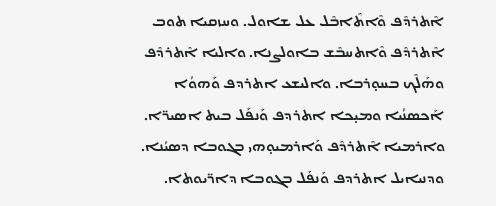ܐܶܬܪܕܶܦ ܘܶܐܬܶܐܒܶܠ ܥܠ ܫܐܘܠ. ܘܚܙܩܝܐ ܬܘܒ ܐܶܬܪܕܶܦ ܘܶܐܬܚܒܶܫ ܒܐܘܠܨܢܐ. ܘܐܠܝܐ ܐܶܬܪܕܶܦ ܘܗܰܠܶܟ ܒܚܘ̣ܪܒܐ. ܘܐܠܝܫܥ ܐܬܪܕܦ ܘܰܗܘܳܐ ܐܰܟܣܢܳܝܐ ܘܡܝ̣ܟܐ ܐܬܪܕܦ ܘܰܢܦܰܠ ܒܝܬ ܐܣܝܪ̈ܐ. ܘܐܪܡܝܐ ܐܶܬܪܕܶܦ ܘܰܐܪܡܝܘ̣ܗܝ ܒܓܘܒܐ ܕܣܝܳܢܐ. ܘܕܢܝܐܝܠ ܐܬܪܕܦ ܘܰܢܦܰܠ ܒܓܘܒܐ ܕܐܪ̈ܝܘܬܐ.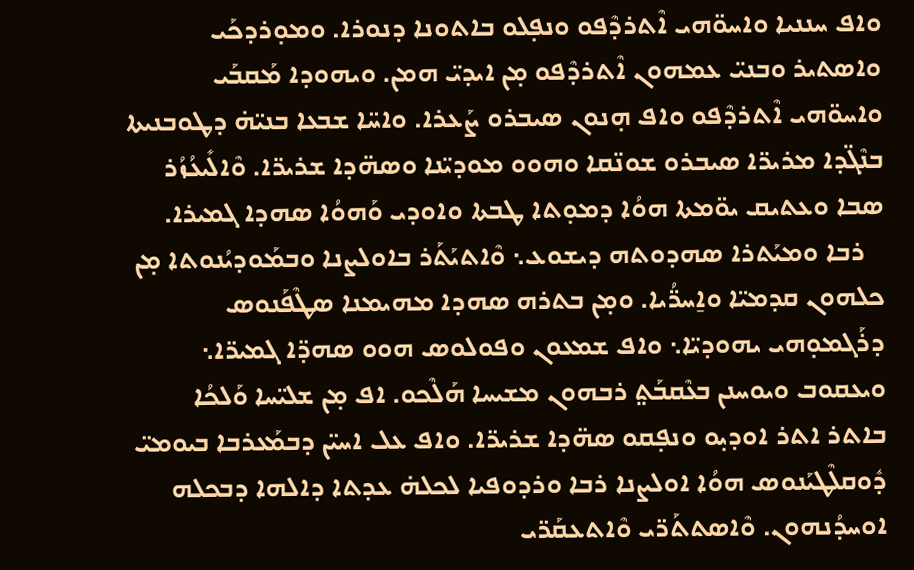ܘܐܦ ܚܢܢܝܐ ܘܐܚܘ̈ܗܝ ܐܶܬܪܕܶܦܘ ܘܢܦ̣ܠܘ ܒܐܬܘܢܐ ܕܢܘܪܐ. ܘܡܘ̣ܪܕܟܰܝ ܘܐܣܬܝܪ ܘܒܢܝ̈ ܥܡܗܘܢ ܐܶܬܪܕܶܦܘ ܡ̣ܢ ܐܝܕܝ̈ ܗܡܢ. ܘܝܗܘܕܐ ܡܰܩܒܰܝ ܘܐܚܘ̈ܗܝ ܐܶܬܪܕܶܦܘ ܘܐܦ ܗ̣ܢܘܢ ܣܝܒܪܘ ܨܰܥܪܐ. ܘܐܚ̈ܐ ܫܒܥܐ ܒܢܝ̈ܗ̇ ܕܛܘܒܢܝܬܐ ܒܢܶܓ̈ܕܐ ܡܪܝܪ̈ܐ ܣܝܒܪܘ ܫܘܢ̈ܩܐ ܘܗܘܘ ܡܘܕܝ̈ܢܐ ܘܣܗ̈ܕܐ ܫܪܝܪ̈ܐ. ܘܶܐܠܺܝܥܳܙܳܪ ܣܒܐ ܘܥܬܝܩ ܝܘ̈ܡܬܐ ܗܘܳܐ ܕܡܘ̣ܬܐ ܛܒܬܐ ܘܐܘܕܝ ܘܰܗܘܳܐ ܣܗܕܐ ܓܡܝܪܐ.
   ܪܒܐ ܘܡܝܰܬܪܐ ܣܗܕܘܬܗ ܕܝܫܘܥ܆ ܘܶܐܬܝܰܬܰܪ ܒܐܘܠܨܢܐ ܘܒܡܰܘܕܝܳܢܘܬܐ ܡ̣ܢ ܟܠܗܘܢ ܩܕܡܝ̈ܐ ܘܐ̱ܚܪ̈ܳܝܐ. ܘܡ̣ܢ ܒܬܪܗ ܣܗܕܐ ܡܗܝܡܢܐ ܣܛܶܦܰܢܘܣ ܕܪܰܓܡܘ̣ܗܝ ܝܗܘܕܝ̈ܐ܆ ܘܐܦ ܫܡܥܘܢ ܘܦܘܠܘܣ ܗܘܘ ܣܗܕ̈ܐ ܓܡܝܪ̈ܐ܆ ܘܝܥܩܘܒ ܘܝܘܚܢܢ ܒܥܶܩܒܰܬ݀ ܪܒܗܘܢ ܡܫܝܚܐ ܗܰܠܶܟܘ. ܐܦ ܡ̣ܢ ܫܠܝ̈ܚܐ ܘܰܠܟܳܐ ܒܐܬܪ ܐܬܪ ܐܘܕܝ̣ܘ ܘܢܦ̣ܩܘ ܣܗ̈ܕܐ ܫܪܝܪ̈ܐ. ܘܐܦ ܥܠ ܐܚܝ̈ܢ ܕܒܡܰܥܪܒܐ ܒܝܘܡܝ̈ ܕܽܘܩܠܶܛܝܰܢܘܣ ܗܘܳܐ ܐܘܠܨܢܐ ܪܒܐ ܘܪܕܘܦܝܐ ܠܟܠܗ̇ ܥܕܬܐ ܕܐܠܗܐ ܕܒܟܠܗ ܐܘܚܕܳܢܗܘܢ. ܘܶܐܣܬܬܰܪ̈ܝ ܘܶܐܬܥܩܰܪ̈ܝ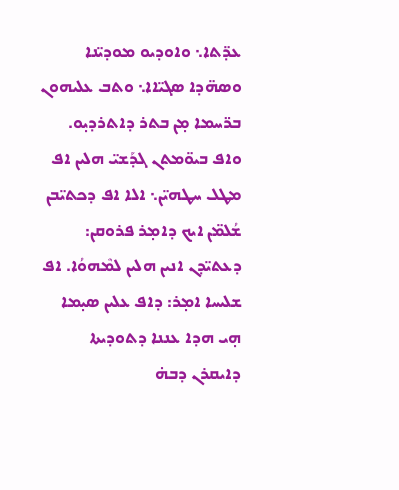ܥܕ̈ܬܐ܆ ܘܐܘܕܝܘ ܡܘܕܝ̈ܢܐ ܘܣܗ̈ܕܐ ܣܓܝ̈ܐܐ܆ ܘܬܒ ܥܠܝܗܘܢ ܒܪ̈ܚܡܐ ܡ̣ܢ ܒܬܪ ܕܐܬܪܕܝ̣ܘ. ܘܐܦ ܒܝܘ̈ܡܬܢ ܓܕܰܫܝ̈ ܗܠܝܢ ܐܦ ܡܛܠ ܚܛܗܝ̈ܢ܆ ܐܠܐ ܐܦ ܕܟܬܝ̈ܒܢ ܫܳܠܡ̈ܢ ܐܝܟ ܕܐܡ̣ܪ ܦܪܘܩܢ: ܕܥܬܝ̈ܕܢ ܐܢܝܢ ܗܠܝܢ ܠܡܶܗܘܳܐ. ܐܦ ܫܠܝܚܐ ܐܡ̣ܪ: ܕܐܦ ܥܠܝܢ ܣܝ̣ܡܐ ܗ̣ܝ ܗܕܐ ܥܢܢܐ ܕܬܘܕܝܬܐ ܕܐܝܩܪܢ ܕܒܗ̇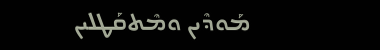ܡܰܘܕܶܝܢ ܘܡܶܬܩܰܛܠܝܢ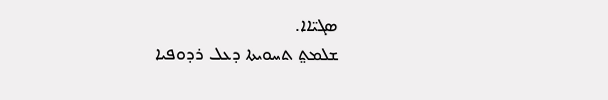ܣܓܝ̈ܐܐ.
ܫܠܡܬ݀ ܬܚܘܝܬܐ ܕܥܠ ܪܕܘܦܝܐ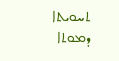ܬܚܘܝܬܐ ܕܡܘܬܐ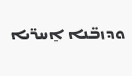ܘܕܙܒ̈ܢܐ ܐ̱ܚܪ̈ܝܐ